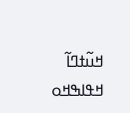ߞߎ߬ߙߣߊ߬ ߞߟߊߒߞߋ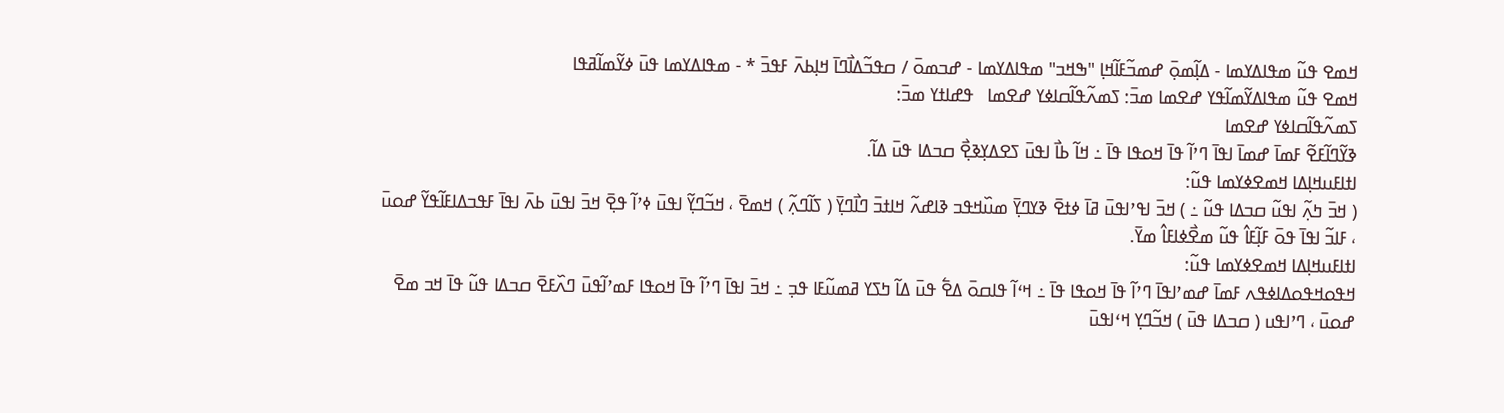ߞߘߐ ߟߎ߬ ߘߟߊߡߌߘߊ - ߡߊ߲߬ߘߋ߲߫ ߝߘߏ߬ߓߊ߬ߞߊ߲ "ߒߞߏ" ߘߟߊߡߌߘߊ - ߝߏߘߋ߫ / ߛߟߏ߬ߡߊ߯ߣߊ߫ ߞߊ߲ߕߍ߫ ߓߟߏ߫ * - ߘߟߊߡߌߘߊ ߟߎ߫ ߦߌ߬ߘߊ߬ߥߟߊ
ߞߘߐ ߟߎ߬ ߘߟߊߡߌ߬ߘߊ߬ߟߌ ߝߐߘߊ ߘߏ߫: ߖߘߍ߬ߟߊ߬ߛߊߦߌ ߝߐߘߊ   ߟߝߊߙߌ ߘߏ߫:
ߖߘߍ߬ߟߊ߬ߛߊߦߌ ߝߐߘߊ
ߢߌ߬ߣߊ߬ߓߐ߬ ߓߘߊ߫ ߝߘߊ߫ ߊߟߊ߫ ߣߴߊ߬ ߟߊ߫ ߞߋߟߊ ߟߊ߫ ߸ ߞߊ߬ ߕߊ߯ ߊߟߎ߫ ߖߐߡߌ߲ߢߐ߲߯ ߛߏߡߊ ߟߎ߫ ߡߊ߬.
ߊߙߊߓߎߞߊ߲ߡߊ ߞߘߐߦߌߘߊ ߟߎ߬:
( ߞߏ߫ ߤߍ߲߬ ߊߟߎ߬ ߛߏߡߊ ߟߎ߬ ߸ ) ߞߏ߫ ߊߟߴߊߟߎ߫ ߥߊ߫ ߦߙߐ߫ ߢߌߣߌ߲߫ ߘߎ߰ߞߟߏ ߢߊߝߍ߬ ߞߊߙߏ߫ ߣߊ߯ߣߌ߲߫ ( ߖߊ߬ߣߍ߲߬ ) ߞߘߐ߫ ، ߞߏ߬ߣߌ߲߬ ߊߟߎ߫ ߦߴߊ߬ ߟߐ߲߫ ߞߏ߫ ߊߟߎ߫ ߕߍ߫ ߊߟߊ߫ ߓߟߏߡߊߓߊ߬ߟߌ߬ ߝߋߎ߫ ، ߓߊߏ߬ ߊߟߊ߫ ߟߋ߫ ߓߊ߲߬ߓߊ߮ ߟߎ߬ ߘߐ߯ߦߊߓߊ߮ ߘߌ߫.
ߊߙߊߓߎߞߊ߲ߡߊ ߞߘߐߦߌߘߊ ߟߎ߬:
ߞߟߋߞߟߋߡߊߦߟߍ ߓߘߊ߫ ߝߘߴߊߟߊ߫ ߣߴߊ߬ ߟߊ߫ ߞߋߟߊ ߟߊ߫ ߸ ߞߵߊ߬ ߟߊߛߋ߫ ߡߐ߱ ߟߎ߫ ߡߊ߬ ߤߖߌ ߥߘߎ߬ߓߊ ߟߏ߲ ߸ ߞߏ߫ ߊߟߊ߫ ߣߴߊ߬ ߟߊ߫ ߞߋߟߊ ߓߘߴߊ߬ߟߎ߫ ߣߍ߰ߓߐ߫ ߛߏߡߊ ߟߎ߬ ߟߊ߫ ߞߏ ߘߐ߫ ߝߋߎ߫ ، ߣߴߊߟߎ ( ߛߏߡߊ ߟߎ߫ ) ߞߏ߬ߣߌ߲ ߞߵߊߟߎ߫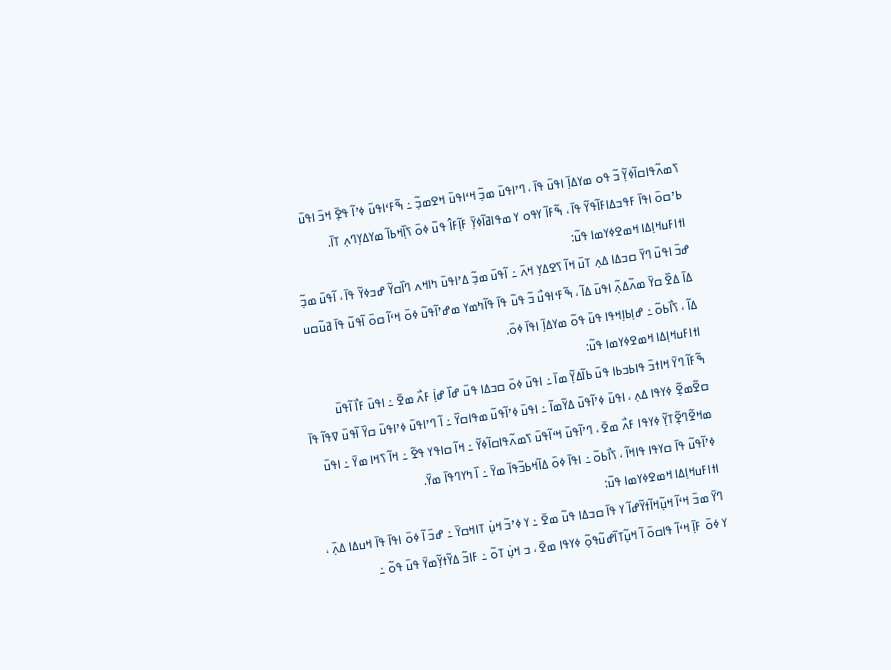ߖߘߍ߬ߟߊߛߊ߬ߦߌ߲߬ ߏ߬ ߟߋ ߘߌߡߊ߲߫ ߊߟߎ߫ ߟߊ߫ ، ߣߴߊߟߎ߫ ߘߏ߲߬ ߞߵߊߟߎ߫ ߞߐߘߏ߲߬ ߸ ߒ߬ߓߵߊߟߎ߫ ߦߴߊ߬ ߟߐ߲߫ ߞߏ߫ ߊߟߎ߫ ߕߴߛߋ߫ ߊߟߊ߫ ߓߟߏߡߊߓߊ߬ߟߌ߬ ߟߊ߫ ، ߒ߬ߓߊ߬ ߌߟߋ ߌ ߘߟߊߥߊ߬ߦߌ߲߫ ߓߊ߲߬ߓߊ߮ ߟߎ߬ ߦߋ߫ ߖߊ߲߰ߞߕߊ߬ ߘߌߡߌ߲ߣߍ߲ ߠߊ߫.
ߊߙߊߓߎߞߊ߲ߡߊ ߞߘߐߦߌߘߊ ߟߎ߬:
ߝߏ߫ ߊߟߎ߫ ߣߌ߫ ߛߏߡߊ ߡߍ߲ ߠߎ߫ ߞߊ߬ ߖߐߡߌ߲ ߞߍ߫ ߸ ߊ߬ߟߎ߫ ߘߏ߲߬ ߡߴߊߟߎ߫ ߤߊߞߍ ߣߊ߰ߛߌ߬ ߝߏߦߌ߬ ߟߊ߫ ، ߊ߬ߟߎ߫ ߘߏ߲߬ ߡߊ߫ ߡߐ߰ ߛߌ߫ ߘߍ߬ߡߍ߲߬ ߊߟߎ߫ ߡߊ߬ ، ߒ߬ߓߵߊߟߎ߯ ߏ߬ ߟߎ߬ ߟߊ߫ ߟߊ߬ߤߘߌ ߘߝߴߊ߬ߟߎ߬ ߦߋ߫ ߞߵߊ߬ ߛߋ߫ ߊ߬ߟߎ߬ ߟߊ߫ ߥߎ߬ߛߎ ߡߊ߬ ، ߖߊ߯ߕߋ߬ ߸ ߝߊ߲ߕߊ߲ߞߟߊ ߟߎ߫ ߟߋ߬ ߘߌߡߊ߲߫ ߊߟߊ߫ ߦߋ߫.
ߊߙߊߓߎߞߊ߲ߡߊ ߞߘߐߦߌߘߊ ߟߎ߬:
ߒ߬ߓߊ߬ ߣߌ߫ ߞߊߙߏ߫ ߟߊߕߏߕߊ ߟߎ߫ ߕߊ߬ߡߌ߲߬ ߘߊ߫ ߸ ߊߟߎ߫ ߦߋ߫ ߛߏߡߊ ߟߎ߫ ߝߊ߰ ߝߊ߲߭ ߓߍ߯ ߘߐ߫ ߸ ߊߟߎ߫ ߓߊ߯ ߊ߬ߟߎ߫ ߛߐ߬ߘߐ߲߬ ߦߌߟߊ ߡߍ߲ ، ߊߟߎ߫ ߦߴߊ߬ߟߎ߫ ߡߌ߬ߘߊ߬ ߸ ߊߟߎ߫ ߦߴߊ߬ߟߎ߬ ߘߟߊߛߌ߰ ߸ ߊ߬ ߣߴߊߟߎ߫ ߦߴߊߟߎ߫ ߛߌ߰ ߊ߬ߟߎ߫ ߜߟߊ߬ ߟߊ߫ ߘߞߐ߬ߣߐ߲߬ߠߌ߲߬ ߦߌߟߊ ߓߍ߯ ߘߐ߫ ، ߣߴߊ߬ߟߎ߫ ߞߵߊ߬ߟߎ߫ ߖߘߍ߬ߟߊߛߊ߬ߦߌ߬ ߸ ߞߊ߬ ߛߊߟߌ ߟߐ߬ ߸ ߞߊ߬ ߖߞߊ ߘߌ߫ ߸ ߊߟߎ߫ ߦߴߊ߬ߟߎ߬ ߟߊ߫ ߛߌߟߊ ߟߊߞߊ߬ ، ߖߊ߯ߕߋ߬ ߸ ߊߟߊ߫ ߦߋ߫ ߡߊ߬ߞߕߏ߬ߟߊ߫ ߘߌ߫ ߸ ߊ߰ ߤߌߣߟߊ߫ ߘߌ߫.
ߊߙߊߓߎߞߊ߲ߡߊ ߞߘߐߦߌߘߊ ߟߎ߬:
ߣߌ߫ ߘߏ߫ ߞߵߊ߬ ߞߎ߲߬ߞߊ߬ߙߌ߬ߝߊ߬ ߌ ߟߊ߫ ߛߏߡߊ ߟߎ߬ ߘߐ߫ ߸ ߌ ߦߴߏ߬ ߞߎ߲߭ ߠߊߞߛߌ߫ ߸ ߝߏ߫ ߊ߬ ߦߋ߫ ߊߟߊ߫ ߟߊ߫ ߞߎߡߊ ߡߍ߲߫ ، ߌ ߦߋ߫ ߓߊ߲߫ ߞߵߊ߬ ߟߊߛߋ߫ ߊ߬ ߞߎ߲߬ߠߊ߬ߝߎ߬ߟߋ߲߬ ߦߌߟߊ ߘߐ߫ ، ߏ ߞߎ߲߭ ߠߋ߬ ߸ ߓߊߏ߬ ߡߌ߬ߙߌ߲߬ߘߌ߫ ߟߎ߫ ߟߋ߬ ߸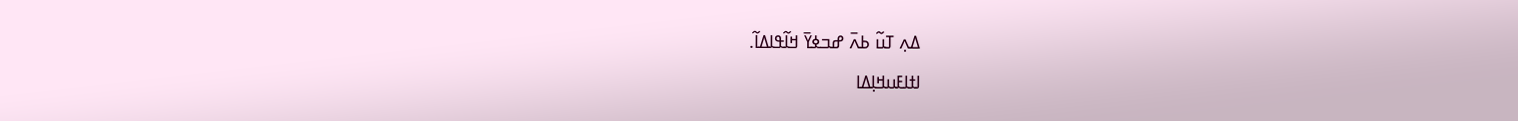ߡߍ߲ ߠߎ߬ ߕߍ߫ ߝߏߦߌ߫ ߞߊ߬ߟߊߡߊ߬.
ߊߙߊߓߎߞߊ߲ߡߊ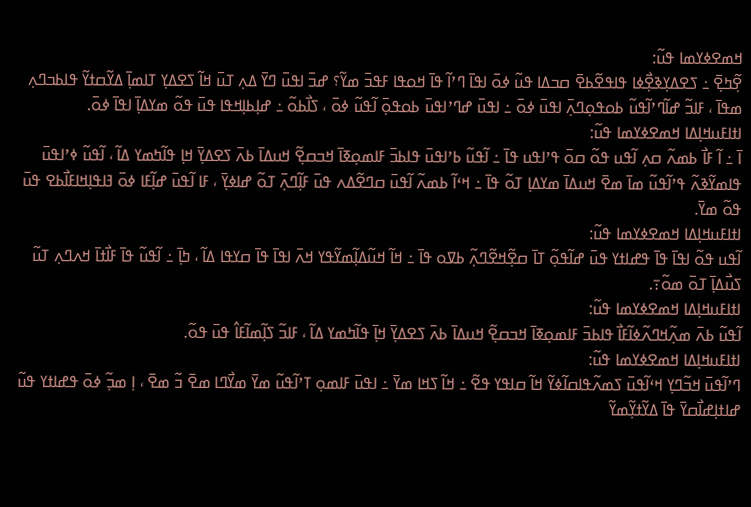ߞߘߐߦߌߘߊ ߟߎ߬:
ߐ߲߬ߤߐ߲߫ ߸ ߖߐߡߌ߲ߢߐ߲߯ߦߊ ߟߊߟߐ߬ߕߐ߫ ߛߏߡߊ ߟߎ߬ ߦߋ߫ ߊߟߊ߫ ߣߴߊ߬ ߟߊ߫ ߞߋߟߊ ߓߟߏ߫ ߘߌ߬؟ ߝߏ߫ ߊߟߎ߫ ߣߌ߫ ߡߍ߲ ߠߎ߫ ߞߊ߬ ߖߐߡߌ߲ ߠߊߘߊ߲߫ ߡߌ߬ߛߙߌ߬ ߟߊߕߏߣߍ߲ ߘߟߊ߫ ، ߓߊߏ߬ ߝߊ߬ߣߴߊ߬ߟߎ߬ ߕߋߟߋ߲ߣߍ߲߫ ߊߟߎ߫ ߦߋ߫ ߸ ߊߟߎ߫ ߝߣߴߊߟߎ߫ ߕߋߟߋ߲߫ ߊ߬ߟߎ߬ ߦߋ߫ ، ߖߊ߯ߕߋ߬ ߸ ߝߊ߲ߕߊ߲ߞߟߊ ߟߎ߫ ߟߋ߬ ߘߌߡߊ߲߫ ߊߟߊ߫ ߦߋ߫.
ߊߙߊߓߎߞߊ߲ߡߊ ߞߘߐߦߌߘߊ ߟߎ߬:
ߊ߫ ߸ ߊ߬ ߓߊ߯ ߕߘߍ߬ ߛߍ߲ ߊ߬ߟߎ ߟߋ߬ ߛߋ߫ ߟߴߊߟߎ ߟߊ߫ ߸ ߊ߬ߟߎ߬ ߕߴߊߟߎ߫ ߟߊߕߏ߫ ߓߊߘߋ߲ߧߊ߫ ߞߏߛߐ߲߬ ߞߎߡߊ߫ ߕߍ߫ ߖߐߡߌ߲߫ ߞߊ߲ ߟߊ߬ߤߘߌ ߡߊ߬ ، ߊ߬ߟߎ߬ ߦߴߊߟߎ߫ ߟߊߘߌ߬ߢߍ߬ ߟߴߊ߬ߟߎ߬ ߘߊ߫ ߘߐ߫ ߞߎߡߊ߫ ߘߌߡߊ߲ ߠߋ߬ ߟߊ߫ ߸ ߞߵߊ߬ ߕߘߍ߬ ߊ߬ߟߎ߫ ߛߣߐ߬ߡߍ ߟߎ߫ ߓߊ߲߬ߣߍ߲߫ ߠߋ߬ ߝߊߦߌ߲߫ ، ߓߊ ߊ߬ߟߎ߫ ߝߊ߲߬ߓߊ ߦߋ߫ ߔߊߟߊ߲ߞߊߓߊ߯ߕߐ ߟߎ߫ ߟߋ߬ ߘߌ߫.
ߊߙߊߓߎߞߊ߲ߡߊ ߞߘߐߦߌߘߊ ߟߎ߬:
ߊ߬ߟߎ ߟߋ߬ ߊߟߊ߫ ߟߊ߫ ߟߝߊߙߌ ߟߎ߫ ߝߊ߬ߟߋ߲߬ ߠߊ߫ ߛߐ߲߬ߞߐ߬ߣߍ߲߬ ߕߜߋ ߟߊ߫ ߸ ߞߊ߬ ߞߎ߬ߡߊ߲߬ߘߌ߬ߟߌ ߞߍ߫ ߊߟߊ߫ ߟߊ߫ ߛߌߟߊ ߡߊ߬ ، ߤߊ߲߫ ߸ ߊ߬ߟߎ߬ ߟߊ߫ ߓߊ߯ߙߊ߫ ߞߍߣߍ߲ ߠߎ߬ ߖߎ߯ߡߊ߲߫ ߠߋ߫ ߘߋ߬߹.
ߊߙߊߓߎߞߊ߲ߡߊ ߞߘߐߦߌߘߊ ߟߎ߬:
ߊ߬ߟߎ߬ ߕߍ߫ ߘߍ߲߬ߞߣߍ߬ߦߊ߬ߓߊ߯ ߟߊߕߏ߫ ߓߊߘߋ߲ߧߊ߫ ߞߏߛߐ߲߬ ߞߎߡߊ߫ ߕߍ߫ ߖߐߡߌ߲߫ ߞߊ߲߫ ߟߊ߬ߤߘߌ ߡߊ߬ ، ߓߊߏ߬ ߖߊ߲߬ߘߊ߬ߓߊ߮ ߟߎ߫ ߟߋ߬.
ߊߙߊߓߎߞߊ߲ߡߊ ߞߘߐߦߌߘߊ ߟߎ߬:
ߣߴߊ߬ߟߎ߫ ߞߏ߬ߣߌ߲ ߞߵߊ߬ߟߎ߫ ߖߘߍ߬ߟߊߛߊ߬ߦߌ߬ ߞߊ߬ ߛߊߟߌ ߟߐ߬ ߸ ߞߊ߬ ߖߞߊ ߘߌ߫ ߸ ߊߟߎ߫ ߓߊߘߋ߲ ߠߴߊ߬ߟߎ߬ ߘߌ߫ ߘߌ߯ߣߊ ߘߐ߫ ߏ߬ ߘߐ߫ ، ߊ߲ ߘߏ߲߬ ߦߋ߫ ߟߝߊߙߌ ߟߎ߬ ߝߊߙߊ߲ߝߊ߯ߛߌ߫ ߟߊ߫ ߡߌ߬ߙߌ߲߬ߘߌ߬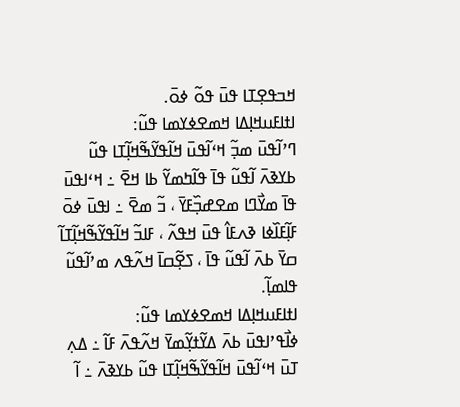ߞߏߟߐ߲ߠߊ ߟߎ߫ ߟߋ߬ ߦߋ߫.
ߊߙߊߓߎߞߊ߲ߡߊ ߞߘߐߦߌߘߊ ߟߎ߬:
ߣߴߊ߬ߟߎ߫ ߘߏ߲߬ ߞߵߊ߬ߟߎ߫ ߞߊ߬ߟߌ߬ߒ߬ߞߊ߲߬ߠߊ ߟߎ߬ ߕߌߢߍ߫ ߊ߬ߟߎ߬ ߟߊ߫ ߟߊ߬ߤߘߌ߬ ߕߊ ߞߐ߫ ߸ ߞߵߊߟߎ߫ ߟߊ߫ ߘߌ߯ߣߊ ߘߐߝߏ߲߰ߓߌ߫ ، ߏ߬ ߘߐ߫ ߸ ߊߟߎ߫ ߦߋ߫ ߓߊ߲߬ߓߊ߰ߦߊ ߢߍߓߊ߮ ߟߎ߫ ߞߟߍ߬ ، ߓߊߏ߬ ߞߊ߬ߟߌ߬ߒ߬ߞߊ߲߬ߠߊ߬ ߛߌ߫ ߕߍ߫ ߊ߬ߟߎ߬ ߟߊ߫ ، ߖߐ߲߬ߛߊ߫ ߞߍ߬ߟߍ ߘߴߊ߬ߟߎ߬ ߟߊߘߊ߲߬.
ߊߙߊߓߎߞߊ߲ߡߊ ߞߘߐߦߌߘߊ ߟߎ߬:
ߦߊ߯ߟߴߊߟߎ߫ ߕߍ߫ ߡߌ߬ߙߌ߲߬ߘߌ߫ ߞߍ߬ߟߍ߫ ߓߊ߬ ߸ ߡߍ߲ ߠߎ߫ ߞߵߊ߬ߟߎ߫ ߞߊ߬ߟߌ߬ߒ߬ߞߊ߲߬ߠߊ ߟߎ߬ ߕߌߢߍ߫ ߸ ߊ߬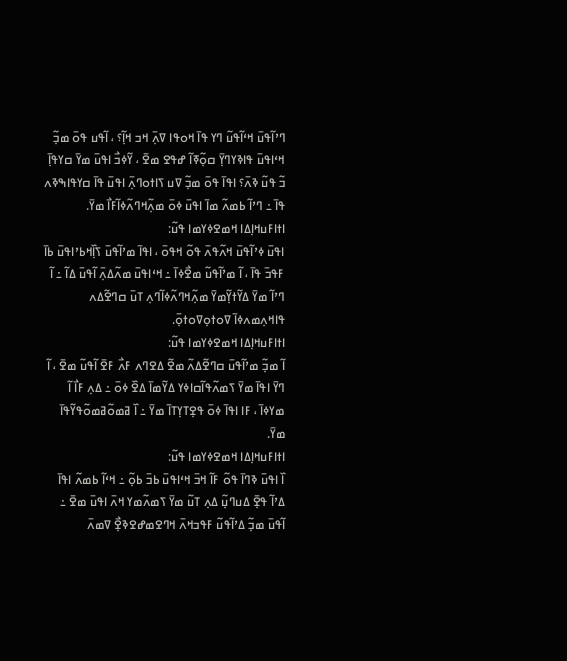ߣߴߊ߬ߟߎ߫ ߞߵߊ߬ߟߎ߬ ߣߌ ߟߊ߫ ߞߋߟߊ ߜߍ߲߫ ߞߏ ߞߊ߲߬؟ ، ߊ߬ߟߎ ߟߋ߫ ߘߏ߲߬ ߞߵߊߟߎ߫ ߟߊߢߌߣߌ߲߫ ߛߋ߲߬ߧߊ߬ ߝߟߐ ߘߐ߫ ، ߌ߬ߦߏ߯ ߊߟߎ߫ ߘߌ߫ ߛߌߟߊ߲߫ ߏ߬ ߟߎ߬ ߢߍ߫؟ ߊߟߊ߫ ߟߋ߫ ߘߏ߲߬ ߜߎ ߖߊߙߋߣߍ߲߫ ߊߟߎ߫ ߟߊ߫ ߛߌߟߊߒߢߍ ߟߊ߫ ߸ ߣߴߊ߬ ߕߘߍ߬ ߘߊ߫ ߊߟߎ߫ ߦߋ߫ ߘߍ߲߬ߞߣߍ߬ߦߊ߬ߓߊ߯ ߘߌ߫.
ߊߙߊߓߎߞߊ߲ߡߊ ߞߘߐߦߌߘߊ ߟߎ߬:
ߊߟߎ߫ ߦߴߊ߬ߟߎ߫ ߞߍ߬ߟߍ߫ ߟߋ߬ ߞߟߋ߫ ، ߊߟߊ߫ ߘߴߊ߬ߟߎ߫ ߖߊ߲߰ߞߕߴߊߟߎ߫ ߕߊ߫ ߓߟߏ߫ ߟߊ߫ ، ߊ߬ ߘߴߊ߬ߟߎ߬ ߘߐ߯ߦߊ߫ ߸ ߞߵߊߟߎ߫ ߘߍ߬ߡߍ߲߫ ߊ߬ߟߎ߫ ߡߊ߬ ߸ ߊ߬ ߣߴߊ߬ ߘߌ߫ ߡߌ߬ߙߌ߲߬ߘߌ߫ ߘߍ߲߬ߞߣߍ߬ߦߊ߬ߣߍ߲ ߠߎ߫ ߛߣߐ߬ߡߍ ߟߊߞߍ߲ߘߍߦߊ߫ ߜߋߙߋ߲ߜߋߙߋ߲߫.
ߊߙߊߓߎߞߊ߲ߡߊ ߞߘߐߦߌߘߊ ߟߎ߬:
ߊ߬ ߘߏ߲߬ ߘߴߊ߬ߟߎ߫ ߛߣߐ߬ߡߍ߬ ߘߐ߬ ߡߐߣߍ ߓߍ߯ ߓߐ߫ ߊ߬ߟߎ߬ ߘߐ߫ ، ߊ߬ ߣߌ߫ ߊߟߊ߫ ߘߌ߫ ߖߘߍ߬ߟߊ߬ߛߊߦߌ ߡߌ߬ߘߊ߫ ߡߐ߰ ߦߋ߫ ߸ ߡߍ߲ ߓߊ߯ ߊ߬ ߘߌߦߊ߫ ، ߓߊ ߊߟߊ߫ ߦߋ߫ ߟߐ߲ߠߌ߲ߠߊ߫ ߘߌ߫ ߸ ߊ߰ ߥߘߋ߬ߥߘߋ߬ߟߌ߬ߟߊ߫ ߘߌ߫.
ߊߙߊߓߎߞߊ߲ߡߊ ߞߘߐߦߌߘߊ ߟߎ߬:
ߊ߰ ߊߟߎ߫ ߢߣߊ߫ ߟߋ߬ ߓߊ߬ ߞߏ߫ ߞߵߊߟߎ߫ ߕߏ߫ ߕߋ߲߬ ߸ ߞߵߊ߬ ߕߘߍ߬ ߊߟߊ߫ ߡߴߊ߬ ߟߐ߲߫ ߡߎߣߎ߲߬ ߡߍ߲ ߠߎ߬ ߘߌ߫ ߖߘߍ߬ߘߌ ߞߍ߫ ߊߟߎ߫ ߘߐ߫ ߸ ߊ߬ߟߎ߫ ߘߏ߲߬ ߡߴߊ߬ߟߎ߬ ߓߟߏߞߍ߫ ߞߣߐߘߝߐߢߐ߲߯ ߜߘߍ߫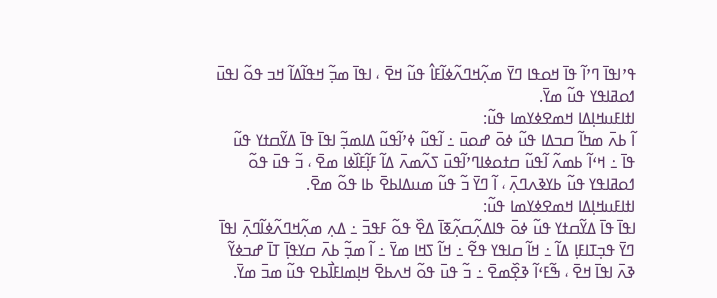ߟߴߊߟߊ߫ ߣߴߊ߬ ߟߊ߫ ߞߋߟߊ ߣߌ߫ ߘߍ߲߬ߞߣߍ߬ߦߊ߬ߓߊ߮ ߟߎ߬ ߞߐ߫ ، ߊߟߊ߫ ߘߏ߲߬ ߞߟߊ߬ߡߊ߬ ߞߏ ߟߋ߬ ߊߟߎ߫ ߗߋߥߊߟߌ ߟߎ߬ ߘߌ߫.
ߊߙߊߓߎߞߊ߲ߡߊ ߞߘߐߦߌߘߊ ߟߎ߬:
ߊ߬ ߕߍ߫ ߘߤߊ߬ ߛߏߡߊ ߟߎ߬ ߦߋ߫ ߝߋߎ߫ ߸ ߊ߬ߟߎ߬ ߦߴߊ߬ߟߎ߬ ߡߊߘߏ߲߬ ߊߟߊ߫ ߟߊ߫ ߡߌ߬ߛߙߌ ߟߎ߬ ߟߊ߫ ߸ ߞߵߊ߬ ߕߘߍ߬ ߊ߬ߟߎ߬ ߛߙߋߦߊߣߴߊ߬ߟߎ߫ ߖߍ߬ߘߍ߫ ߡߊ߬ ߓߊ߲߬ߓߊ߰ߦߊ ߘߐ߫ ، ߏ߬ ߟߎ߫ ߟߋ߬ ߗߋߥߊߟߌ ߟߎ߬ ߕߌߢߍߣߍ߲߫ ، ߊ߬ ߣߌ߫ ߏ߬ ߟߎ߬ ߘߎߡߊߕߐ߫ ߕߊ ߟߋ߬ ߘߐ߫.
ߊߙߊߓߎߞߊ߲ߡߊ ߞߘߐߦߌߘߊ ߟߎ߬:
ߊߟߊ߫ ߟߊ߫ ߡߌ߬ߛߙߌ ߟߎ߬ ߦߋ߫ ߟߊߡߍ߲߬ߛߍ߲߬ߧߊ߫ ߡߐ߰ ߟߋ߬ ߓߟߏ߫ ߸ ߡߍ߲ ߘߍ߲߬ߞߣߍ߬ߦߊ߬ߣߍ߲߫ ߊߟߊ߫ ߣߌ߫ ߟߏ߲ߠߊߓߊ߲ ߡߊ߬ ߸ ߞߊ߬ ߛߊߟߌ ߟߐ߬ ߸ ߞߊ߬ ߖߞߊ ߘߌ߫ ߸ ߊ߬ ߘߏ߲߬ ߕߍ߫ ߛߌߟߊ߲߫ ߠߊ߫ ߝߏߦߌ߬ ߢߍ߫ ߊߟߊ߫ ߞߐ߫ ، ߒ߬ߓߵߊ߬ ߢߐ߲߰ߘߐ߫ ߸ ߏ߬ ߟߎ߫ ߟߋ߬ ߞߍߕߐ߫ ߞߊ߲ߘߊߓߊ߯ߕߐ ߟߎ߬ ߘߏ߫ ߘߌ߫.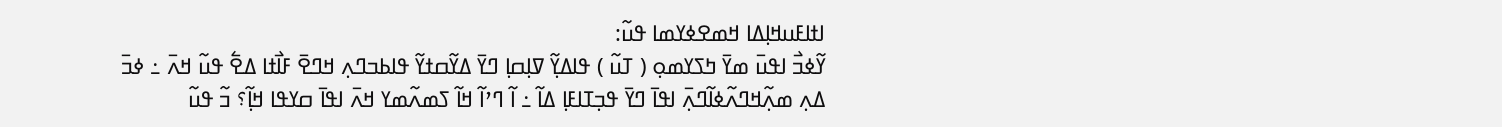ߊߙߊߓߎߞߊ߲ߡߊ ߞߘߐߦߌߘߊ ߟߎ߬:
ߌ߬ߦߏ߯ ߊߟߎ߫ ߘߌ߫ ߤߖߌߘߋ߲ ( ߠߎ߬ ) ߟߊߡߌ߲߬ ߜߊ߲ߛߊ߲ ߣߌ߫ ߡߌ߬ߛߙߌ߬ ߟߊߕߏߣߍ߲ ߞߣߐ߫ ߓߊ߯ߙߊ ߡߐ߱ ߟߎ߬ ߞߍ߫ ߸ ߦߏ߫ ߡߍ߲ ߘߍ߲߬ߞߣߍ߬ߦߊ߬ߣߍ߲߫ ߊߟߊ߫ ߣߌ߫ ߟߏ߲ߠߊߓߊ߲ ߡߊ߬ ߸ ߊ߬ ߣߴߊ߬ ߞߊ߬ ߖߘߍ߬ߘߌ ߞߍ߫ ߊߟߊ߫ ߛߌߟߊ ߞߊ߲߬؟ ߏ߬ ߟߎ߬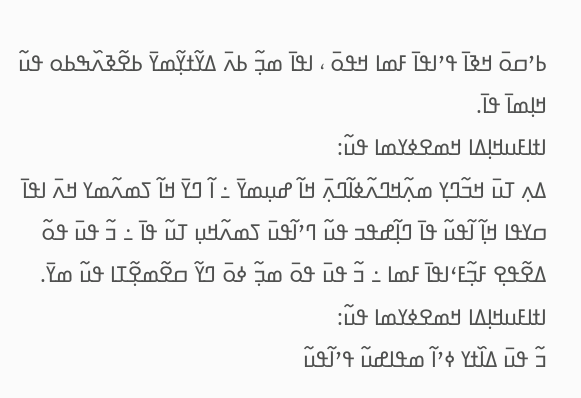ߕߴߛߋ߫ ߞߢߊ߫ ߟߴߊߟߊ߫ ߓߘߊ ߞߟߋ߫ ، ߊߟߊ߫ ߘߏ߲߬ ߕߍ߫ ߡߌ߬ߙߌ߲߬ߘߌ߫ ߕߐ߬ߢߍ߰ߒߕߋ ߟߎ߬ ߞߊ߲ߘߊ߫ ߟߊ߫.
ߊߙߊߓߎߞߊ߲ߡߊ ߞߘߐߦߌߘߊ ߟߎ߬:
ߡߍ߲ ߠߎ߫ ߞߏ߬ߣߌ߲ ߘߍ߲߬ߞߣߍ߬ߦߊ߬ߣߍ߲߫ ߞߊ߬ ߝߎ߲ߘߌ߫ ߸ ߊ߬ ߣߌ߫ ߞߊ߬ ߖߘߍ߬ߘߌ ߞߍ߫ ߊߟߊ߫ ߛߌߟߊ ߞߊ߲߬ ߊ߬ߟߎ߬ ߟߊ߫ ߣߊ߲߬ߝߟߏ ߟߎ߬ ߣߴߊ߬ߟߎ߫ ߖߘߍ߬ߞߎ߲ ߠߎ߬ ߟߊ߫ ߸ ߏ߬ ߟߎ߫ ߟߋ߬ ߡߐ߬ߟߐ߲ ߓߏ߲߬ߓߵߊߟߊ߫ ߓߘߊ ߸ ߏ߬ ߟߎ߫ ߟߋ߫ ߘߏ߲߬ ߦߋ߫ ߣߌ߬ ߛߐ߬ߘߐ߲߬ߠߊ ߟߎ߬ ߘߌ߫.
ߊߙߊߓߎߞߊ߲ߡߊ ߞߘߐߦߌߘߊ ߟߎ߬:
ߏ߬ ߟߎ߫ ߡߊ߰ߙߌ ߦߴߊ߬ ߘߟߊߝߎ߬ ߟߴߊ߬ߟߎ߬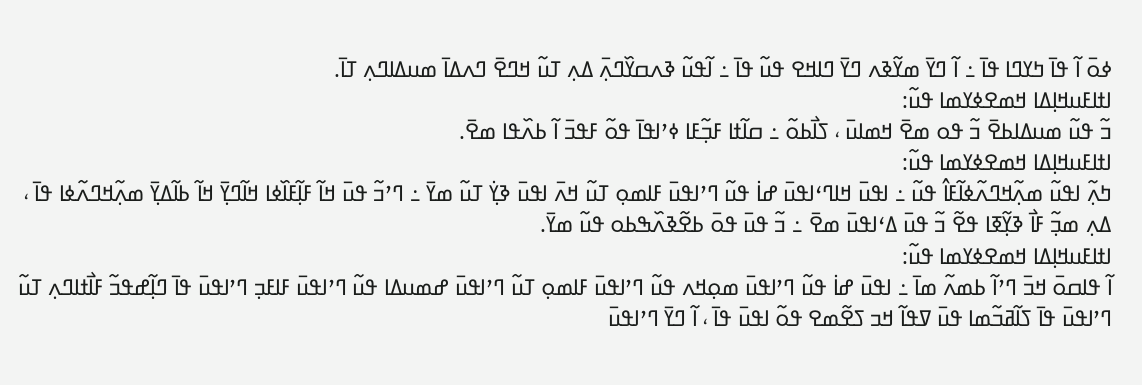ߦߋ߫ ߊ߬ ߟߊ߫ ߤߌߣߊ ߟߊ߫ ߸ ߊ߬ ߣߌ߫ ߘߌ߬ߢߍ ߣߌ߫ ߣߊߞߐ ߟߎ߬ ߟߊ߫ ߸ ߊ߬ߟߎ߬ ߢߍߛߌ߰ߣߍ߲߫ ߡߍ߲ ߠߎ߬ ߞߣߐ߫ ߣߍߡߊ߫ ߘߎߡߊߣߍ߲ ߠߊ߫.
ߊߙߊߓߎߞߊ߲ߡߊ ߞߘߐߦߌߘߊ ߟߎ߬:
ߏ߬ ߟߎ߬ ߘߎߡߊߕߐ߫ ߏ߬ ߟߋ ߘߐ߫ ߞߘߊߎ߫ ، ߖߊ߯ߕߋ߬ ߸ ߛߊ߬ߙߊ ߓߏ߲߬ߓߊ ߦߴߊߟߊ߫ ߟߋ߬ ߓߟߏ߫ ߊ߬ ߕߍ߰ߟߊ ߘߐ߫.
ߊߙߊߓߎߞߊ߲ߡߊ ߞߘߐߦߌߘߊ ߟߎ߬:
ߤߍ߲߬ ߊߟߎ߬ ߘߍ߲߬ߞߣߍ߬ߦߊ߬ߓߊ߮ ߟߎ߬ ߸ ߊߟߎ߫ ߞߊߣߵߊߟߎ߫ ߝߊ߭ ߟߎ߬ ߣߴߊߟߎ߫ ߓߊߘߋ߲ ߠߎ߬ ߞߍ߫ ߊߟߎ߫ ߢߌ߲߭ ߠߎ߬ ߘߌ߫ ߸ ߣߴߏ߬ ߟߎ߫ ߞߊ߬ ߓߊ߲߬ߓߊ߰ߦߊ ߞߊ߬ߣߌ߲߫ ߞߊ߬ ߕߊ߬ߡߌ߲߫ ߘߍ߲߬ߞߣߍ߬ߦߊ ߟߊ߫ ، ߡߍ߲ ߘߏ߲߬ ߓߊ߯ ߢߌ߲߬ߧߊ ߟߐ߬ ߏ߬ ߟߎ߫ ߡߵߊߟߎ߫ ߘߐ߫ ߸ ߏ߬ ߟߎ߫ ߟߋ߫ ߕߐ߬ߢߍ߰ߒߕߋ ߟߎ߬ ߘߌ߫.
ߊߙߊߓߎߞߊ߲ߡߊ ߞߘߐߦߌߘߊ ߟߎ߬:
ߊ߬ ߟߊߛߋ߫ ߞߏ߫ ߣߴߊ߬ ߕߘߍ߬ ߘߊ߫ ߸ ߊߟߎ߫ ߝߊ߭ ߟߎ߬ ߣߴߊߟߎ߫ ߘߋ߲ߞߍ ߟߎ߬ ߣߴߊߟߎ߫ ߓߊߘߋ߲ ߠߎ߬ ߣߴߊߟߎ߫ ߝߘߎߡߊ ߟߎ߬ ߣߴߊߟߎ߫ ߓߊߓߏ߲ ߣߴߊߟߎ߫ ߟߊ߫ ߣߊ߲߬ߝߟߏ߬ ߓߊ߯ߙߊߣߍ߲ ߠߎ߬ ߣߴߊߟߎ߫ ߟߊ߫ ߖߊ߬ߥߏ߬ߘߊ ߟߎ߫ ߜߟߊ߬ ߞߏ ߖߐ߬ߘߐ ߟߋ߬ ߊߟߎ߫ ߟߊ߫ ، ߊ߬ ߣߌ߫ ߣߴߊߟߎ߫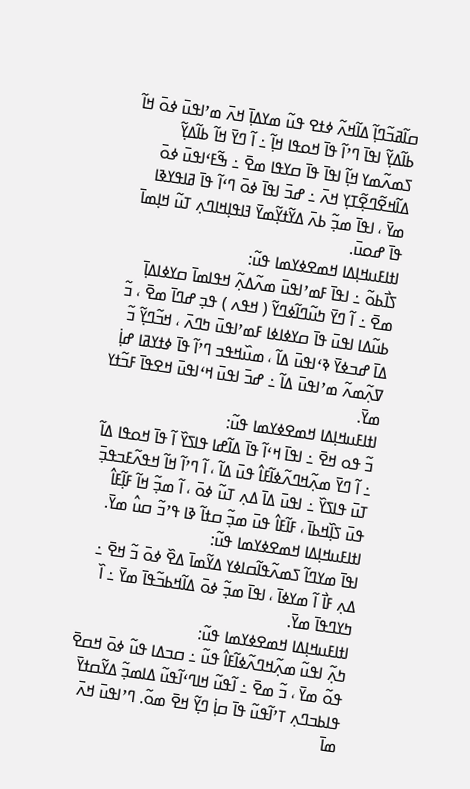ߛߊ߬ߥߏ߬ߣߊ߲߬ ߡߊ߬ߞߍ߬ ߦߙߐ ߟߎ߬ ߘߌߡߊ߲߫ ߞߍ߫ ߘߴߊߟߎ߫ ߦߋ߫ ߞߊ߬ ߕߊ߬ߡߌ߲߬ ߊߟߊ߫ ߣߴߊ߬ ߟߊ߫ ߞߋߟߊ ߞߊ߲߬ ߸ ߊ߬ ߣߌ߫ ߞߊ߬ ߕߊ߬ߡߌ߲߬ ߖߘߍ߬ߘߌ ߞߊ߲߬ ߊߟߊ߫ ߟߊ߫ ߛߌߟߊ ߘߐ߫ ߸ ߒ߬ߓߵߊߟߎ߫ ߦߋ߫ ߡߊ߬ߞߐ߬ߣߐ߲߬ߠߌ߲ ߞߍ߫ ߸ ߝߏ߫ ߊߟߊ߫ ߦߋ߫ ߣߵߊ߬ ߟߊ߫ ߥߊߟߌߢߊ ߘߌ߫ ، ߊߟߊ߫ ߘߏ߲߬ ߕߍ߫ ߡߌ߬ߙߌ߲߬ߘߌ߫ ߔߊߟߊ߲ߞߊߣߍ߲ ߠߎ߬ ߞߊ߲ߘߊ߫ ߟߊ߫ ߝߋߎ߫.
ߊߙߊߓߎߞߊ߲ߡߊ ߞߘߐߦߌߘߊ ߟߎ߬:
ߖߊ߯ߕߋ߬ ߸ ߊߟߊ߫ ߓߘߴߊߟߎ߫ ߘߍ߬ߡߍ߲߬ ߞߟߊߘߊ߫ ߛߌߦߊߡߊ߲߫ ߘߐ߫ ߸ ߊ߬ ߣߌ߫ ߤߎ߬ߣߊ߬ߦߣߌ߬ ( ߞߟߍ ) ߟߏ߲ ߝߣߊ߫ ߘߐ߫ ، ߏ߬ ߕߎ߬ߡߊ ߊߟߎ߫ ߟߊ߫ ߛߌߦߊߦߊ ߓߘߴߊߟߎ߫ ߤߣߍ߫ ، ߞߏ߬ߣߌ߲߬ ߏ߬ ߡߊ߫ ߝߏߦߌ߫ ߢߵߊߟߎ߫ ߡߊ߬ ، ߘߎ߰ߞߟߏ ߣߴߊ߬ ߟߊ߫ ߦߙߌߥߊ ߝߊ߲߭ ߜߍ߲߬ߘߍ߬ ߘߴߊߟߎ߫ ߡߊ߬ ߸ ߝߏ߫ ߊߟߎ߫ ߞߵߊߟߎ߫ ߞߐߟߊ߫ ߓߏ߬ߙߌ ߘߌ߫.
ߊߙߊߓߎߞߊ߲ߡߊ ߞߘߐߦߌߘߊ ߟߎ߬:
ߏ߬ ߟߋ ߞߐ߫ ߸ ߊߟߊ߫ ߞߵߊ߬ ߟߊ߫ ߡߊ߬ߝߊ ߟߊߖߌ߰ ߊ߬ ߟߊ߫ ߞߋߟߊ ߡߊ߬ ߸ ߊ߬ ߣߌ߫ ߘߍ߲߬ߞߣߍ߬ߦߊ߬ߓߊ߮ ߟߎ߫ ߡߊ߬ ، ߊ߬ ߣߴߊ߬ ߞߊ߬ ߞߟߍ߬ߓߏߟߏ߲߫ ߠߎ߫ ߟߊߖߌ߰ ߸ ߊߟߎ߫ ߡߊ߫ ߡߍ߲ ߠߎ߬ ߦߋ߫ ، ߊ߬ ߘߏ߲߬ ߞߊ߬ ߓߊ߲߬ߓߊ߮ ߟߎ߫ ߖߊ߲߰ߞߕߊ߫ ، ߓߊ߬ߓߊ߮ ߟߎ߫ ߘߏ߲߬ ߛߙߊ߬ ߢߊ ߟߴߏ߬ ߛߎ߮ ߘߌ߫.
ߊߙߊߓߎߞߊ߲ߡߊ ߞߘߐߦߌߘߊ ߟߎ߬:
ߊߟߊ߫ ߘߌߣߊ߬ ߖߘߍ߬ߟߊ߬ߛߊߦߌ ߡߌ߬ߘߊ߫ ߡߐ߰ ߦߋ߫ ߏ߬ ߞߐ߫ ߸ ߡߍ߲ ߓߊ߯ ߊ߬ ߘߌߦߊ߫ ، ߊߟߊ߫ ߘߏ߲߬ ߦߋ߫ ߡߊ߬ߞߕߏ߬ߟߊ߫ ߘߌ߫ ߸ ߊ߰ ߤߌߣߟߊ߫ ߘߌ߫.
ߊߙߊߓߎߞߊ߲ߡߊ ߞߘߐߦߌߘߊ ߟߎ߬:
ߤߍ߲߬ ߊߟߎ߬ ߘߍ߲߬ߞߣߍ߬ߦߊ߬ߓߊ߮ ߟߎ߬ ߸ ߛߏߡߊ ߟߎ߬ ߦߋ߫ ߞߛߐ߫ ߟߋ߬ ߘߌ߫ ، ߏ߬ ߘߐ߫ ߸ ߊ߬ߟߎ߬ ߞߊߣߵߊ߬ߟߎ߬ ߡߊߘߏ߲߬ ߡߌ߬ߛߙߌ߫ ߟߊߕߏߣߍ߲ ߠߴߊ߬ߟߎ߬ ߟߊ߫ ߛߊ߲߭ ߣߌ߲߬ ߞߐ߫ ߘߋ߬. ߣߴߊߟߎ߫ ߞߍ߫ ߘߊ߫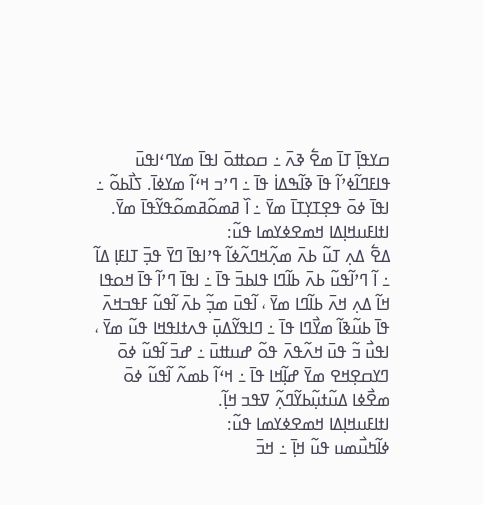ߛߌߟߊ߲߫ ߠߊ߫ ߘߐ߱ ߢߍ߫ ߸ ߛߋߚߋ߫ ߊߟߊ߫ ߘߌߣߵߊߟߎ߫ ߟߊߓߣߊ߬ߦߴߊ߬ ߟߊ߫ ߢߊ߬ߒߡߊ߭ ߟߊ߫ ߸ ߣߴߏ ߞߵߊ߬ ߘߌߦߊ߫. ߖߊ߯ߕߋ߬ ߸ ߊߟߊ߫ ߦߋ߫ ߟߐ߲ߠߌ߲ߠߊ߫ ߘߌ߫ ߸ ߊ߰ ߥߘߋ߬ߥߘߋ߬ߟߌ߬ߟߊ߫ ߘߌ߫.
ߊߙߊߓߎߞߊ߲ߡߊ ߞߘߐߦߌߘߊ ߟߎ߬:
ߡߐ߱ ߡߍ߲ ߠߎ߬ ߕߍ߫ ߘߍ߲߬ߞߣߍ߬ߦߊ߬ ߟߴߊߟߊ߫ ߣߌ߫ ߟߏ߲߫ ߠߊߓߊ߲ ߡߊ߬ ߸ ߊ߬ ߣߴߊ߬ߟߎ߬ ߕߍ߫ ߕߊ߬ߣߊ ߟߊߕߏ߫ ߟߊ߫ ߸ ߊߟߊ߫ ߣߴߊ߬ ߟߊ߫ ߞߋߟߊ ߞߊ߬ ߡߍ߲ ߞߍ߫ ߕߊ߬ߣߊ ߘߌ߫ ، ߊ߬ߟߎ߫ ߘߏ߲߬ ߕߍ߫ ߊ߬ߟߎ߬ ߓߟߏߞߍ߫ ߟߊ߫ ߕߎ߬ߢߊ߬ ߘߌ߯ߣߊ ߟߊ߫ ߸ ߣߊߟߌ߬ߡߎ߲߫ ߟߍߙߊߟߞߊ ߟߎ߬ ߘߌ߫ ، ߊߟߎ߯ ߏ߬ ߟߎ߫ ߞߍ߬ߟߍ߫ ߟߋ߬ ߝߎߚߎ߫ ߸ ߝߏ߫ ߊ߬ߟߎ߬ ߦߋ߫ ߣߌߛߐ߲ߞߐ ߘߌ߫ ߝߊ߲߬ߞߊ ߟߊ߫ ߸ ߞߵߊ߬ ߕߘߍ߬ ߊ߬ߟߎ߬ ߦߋ߫ ߘߐ߯ߦߊ ߡߎ߬ߙߎ߲߬ߕߌ߬ߣߍ߲߬ ߜߟߏ ߞߊ߲߬.
ߊߙߊߓߎߞߊ߲ߡߊ ߞߘߐߦߌߘߊ ߟߎ߬:
ߦߊ߬ߤߎ߯ߘߎ ߟߎ߬ ߞߊ߲߫ ߸ ߞߏ߫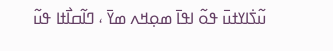ߎ߬ߖ߭ߊߌߙߎ߫ ߟߋ߬ ߊߟߊ߫ ߘߋ߲ߞߍ ߘߌ߫ ، ߣߊ߬ߛߊ߯ߙߊ ߟߎ߬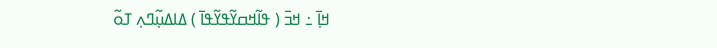ߞߊ߲߫ ߸ ߞߏ߫ ( ߟߊ߬ߞߛߌ߬ߟߌ߬ߟߊ߫ ) ߡߊߡߎ߲߬ߣߍ߲ ߠߋ߬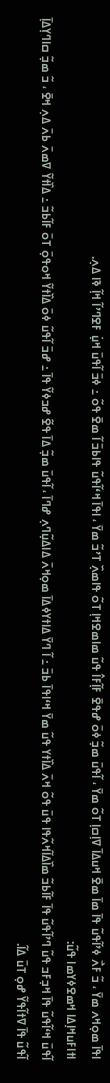ߊߟߊ߫ ߘߋ߲ߞߍ ߘߌ߫ ، ߏ߬ ߓߍ߯ ߦߴߊ߬ߟߎ߬ ߟߊ߫ ߘߊ߫ ߘߐ߫ ߞߎߡߊ߫ ߜߊ߲ߛߊ߲ ߠߋ߬ ߘߌ߫ ، ߊ߬ߟߎ߫ ߘߏ߲߬ ߦߋ߫ ߝߟߐ߫ ߓߊ߲߬ߓߊ߮ ߟߎ߬ ߘߊߘߐߞߊ߲ ߠߋ߬ ߟߊߘߍ߲߰ ߠߴߏ߬ ߘߌ߫ ، ߊߟߊ߫ ߞߵߊ߬ߟߎ߬ ߟߊߕߏ߫ ߊ߬ ߘߐ߫ ߟߋ߬ ߸ ߦߏ߫ ߊ߬ߟߎ߫ ߞߎ߲߭ ߓߐߣߴߊ߬ ߞߊ߲߬ ߢߊ ߡߍ߲.
ߊߙߊߓߎߞߊ߲ߡߊ ߞߘߐߦߌߘߊ ߟߎ߬:
ߊ߬ߟߎ߫ ߞߵߊ߬ߟߎ߬ ߟߊ߫ ߞߏ߲ߓߏ ߟߎ߬ ߣߴߊ߬ߟߎ߬ ߟߊ߫ ߓߊ߬ߕߏ߬ ߘߊ߰ߡߊ߬ߞߍ߬ߟߊ ߟߎ߫ ߟߋ߬ ߞߍ߫ ߡߊ߰ߙߌ ߟߎ߬ ߘߌ߫ ߞߵߊߟߊ߫ ߕߏ߫ ߸ ߊ߬ ߣߌ߫ ߡߊߙߌߦߡߊ߫ ߘߋ߲ߞߍ߫ ߡߊߡߎ߲߬ߣߍ߲ ߝߣߊ߫ ، ߊ߬ߟߎ߫ ߘߏ߲߬ ߡߊ߫ ߟߐ߬ ߝߏߦߌ߬ ߟߊ߫ ߸ ߝߏ߫ ߊ߬ߟߎ߬ ߦߋ߫ ߡߊ߰ߙߌ߬ ߞߋߟߋ߲߫ ߠߋ߫ ߓߊ߬ߕߏ߬ ߸ ߡߊ߰ߙߌ߬ ߜߘߍ߫ ߕߍ߫ ߡߍ߲ ߞߐ߫ ، ߏ߬ ߘߏ߲߬ ߛߊߣߌ߲ߡߊ߲߫ ߊ߬ߟߎ߬ ߟߊ߫ ߜߙߊ߬ߟߌ߬ ߝߋ߲ ߠߎ߫ ߡߊ߬.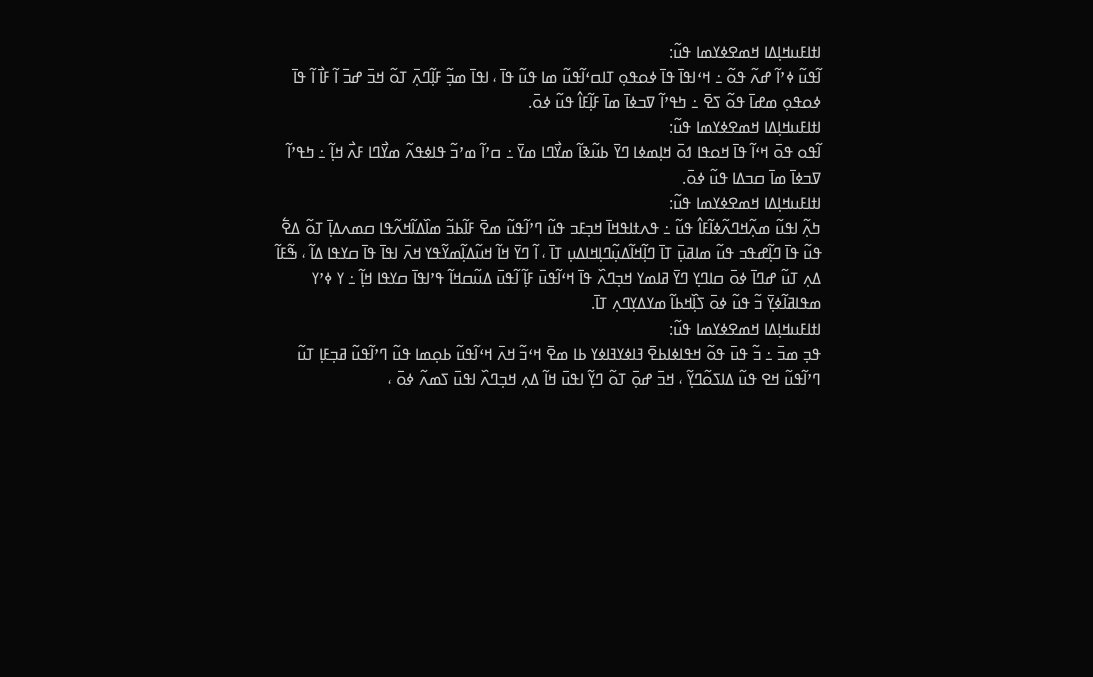ߊߙߊߓߎߞߊ߲ߡߊ ߞߘߐߦߌߘߊ ߟߎ߬:
ߊ߬ߟߎ߬ ߦߴߊ߬ ߝߍ߬ ߟߋ߬ ߸ ߞߵߊߟߊ߫ ߟߊ߫ ߦߋߟߋ߲ ߠߊߛߵߊ߬ߟߎ߬ ߘߊ ߟߎ߬ ߟߊ߫ ، ߊߟߊ߫ ߘߏ߲߬ ߓߊ߲߬ߣߍ߲߫ ߠߋ߬ ߞߏ߫ ߝߏ߫ ߊ߬ ߓߊ߯ ߊ߬ ߟߊ߫ ߦߋߟߋ߲ ߘߝߊ߫ ߟߋ߬ ߖߐ߫ ߸ ߤߟߴߊ߬ ߜߏߦߊ߫ ߘߊ߫ ߓߊ߲߬ߓߊ߮ ߟߎ߬ ߦߋ߫.
ߊߙߊߓߎߞߊ߲ߡߊ ߞߘߐߦߌߘߊ ߟߎ߬:
ߊ߬ߟߋ ߟߋ߫ ߞߵߊ߬ ߟߊ߫ ߞߋߟߊ ߗߋ߫ ߞߊ߲ߘߦߊ ߣߌ߫ ߕߎ߬ߢߊ߬ ߘߌ߯ߣߊ ߘߌ߫ ߸ ߛߴߊ߬ ߘߴߏ߬ ߟߊߦߟߍ߬ ߘߌ߯ߣߊ ߓߍ߯ ߞߊ߲߬ ߸ ߤߟߴߊ߬ ߜߏߦߊ߫ ߘߊ߫ ߛߏߡߊ ߟߎ߬ ߦߋ߫.
ߊߙߊߓߎߞߊ߲ߡߊ ߞߘߐߦߌߘߊ ߟߎ߬:
ߤߍ߲߬ ߊߟߎ߬ ߘߍ߲߬ߞߣߍ߬ߦߊ߬ߓߊ߮ ߟߎ߬ ߸ ߟߍߙߊߟߞߊ߫ ߞߏ߲ߓߏ ߟߎ߬ ߣߴߊ߬ߟߎ߬ ߘߐ߫ ߓߊ߬ߕߏ߬ ߘߊ߰ߡߊ߬ߞߍ߬ߟߊ ߛߘߍߡߊ߲߫ ߠߋ߬ ߡߐ߱ ߟߎ߬ ߟߊ߫ ߣߊ߲߬ߝߟߏ ߟߎ߬ ߘߊߥߎ߲߫ ߠߊ߫ ߣߊ߲߬ߞߊ߬ߡߎ߲߬ߣߊ߲ߞߊߡߎ߲ ߠߊ߫ ، ߊ߬ ߣߌ߫ ߞߊ߬ ߞߎ߬ߡߊ߲߬ߘߌ߬ߟߌ ߞߍ߫ ߊߟߊ߫ ߟߊ߫ ߛߌߟߊ ߡߊ߬ ، ߒ߬ߓߊ߬ ߡߍ߲ ߠߎ߬ ߝߣߊ߫ ߦߋ߫ ߛߊߣߌ߲ ߣߌ߫ ߥߊߘߌ ߞߏ߲ߣߍ߰ ߟߊ߫ ߞߵߊ߬ߟߎ߫ ߓߊ߲߬ ߊ߬ߟߎ߫ ߡߎ߬ߛߞߊ߬ ߟߴߊߟߊ߫ ߛߌߟߊ ߞߊ߲߬ ߸ ߌ ߦߴߌ ߘߟߊߥߊ߬ߦߌ߲߫ ߏ߬ ߟߎ߬ ߦߋ߫ ߖߊ߲߰ߞߕߊ߬ ߘߌߡߌ߲ߣߍ߲ ߠߊ߫.
ߊߙߊߓߎߞߊ߲ߡߊ ߞߘߐߦߌߘߊ ߟߎ߬:
ߟߏ߲ ߘߏ߫ ߸ ߏ߬ ߟߎ߫ ߟߋ߬ ߞߟߊߦߊߕߐ߫ ߔߊߦߌߔߊߦߌ ߕߊ ߘߐ߫ ߞߵߏ߬ ߞߍ߫ ߞߵߊ߬ߟߎ߬ ߕߋ߲ߘߊ ߟߎ߬ ߣߴߊ߬ߟߎ߬ ߥߏ߲ߓߊ߲ ߠߎ߬ ߣߴߊ߬ߟߎ߬ ߞߐ ߟߎ߬ ߡߊߖߋ߬ߣߌ߲߬ ، ߞߏ߫ ߝߋ߲߫ ߠߋ߬ ߣߌ߲߬ ߊߟߎ߫ ߞߊ߬ ߡߍ߲ ߞߏ߲ߣߍ߰ ߊߟߎ߫ ߖߘߍ߬ ߦߋ߫ ،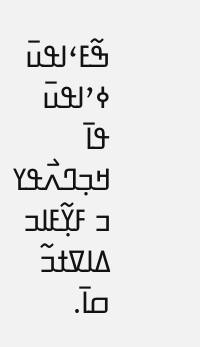ߒ߬ߓߵߊߟߎ߫ ߦߴߊߟߎ߫ ߟߊ߫ ߞߏ߲ߣߍ߯ߟߌ ߏ ߓߌ߲߬ߓߊߏ ߡߊߜߙߏ߬ ߛߊ߫.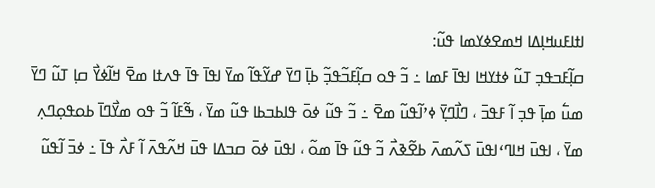ߊߙߊߓߎߞߊ߲ߡߊ ߞߘߐߦߌߘߊ ߟߎ߬:
ߛߊ߲߬ߓߏߟߏ߲ ߠߎ߬ ߦߙߌߞߊ ߊߟߊ߫ ߓߘߊ ߸ ߏ߬ ߟߋ ߛߊ߲߬ߓߏ߬ߟߏ߲߬ ߕߊ߲߫ ߣߌ߫ ߝߌ߬ߟߊ߬ ߘߌ߫ ߊߟߊ߫ ߟߊ߫ ߟߍߙߊ ߘߐ߫ ߞߊ߬ߦߌ߯ ߛߊ߲ ߠߎ߬ ߣߌ߫ ߘߎ߱ ߘߊ߲߫ ߟߏ߲ ߊ߬ ߓߟߏ߫ ، ߣߊ߯ߣߌ߲߫ ߦߴߊ߬ߟߎ߬ ߘߐ߫ ߸ ߏ߬ ߟߎ߬ ߦߋ߫ ߟߊߕߏߕߊ ߟߎ߬ ߘߌ߫ ، ߒ߬ߓߊ߬ ߏ߬ ߟߋ ߘߌ߯ߣߊ߫ ߕߋߟߋ߲ߣߍ߲ ߘߌ߫ ، ߊߟߎ߫ ߞߊߣߵߊߟߎ߫ ߖߍ߬ߘߍ߫ ߕߐ߬ߢߍ߯ ߏ߬ ߟߎ߬ ߟߊ߫ ߘߋ߬ ، ߊߟߎ߫ ߦߋ߫ ߛߏߡߊ ߟߎ߫ ߞߍ߬ߟߍ߫ ߊ߬ ߓߍ߯ ߟߊ߫ ߸ ߦߏ߫ ߊ߬ߟߎ߬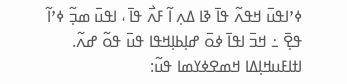ߦߴߊߟߎ߫ ߞߟߍ߬ ߟߊ߫ ߢߊ ߡߍ߲ ߊ߬ ߓߍ߯ ߟߊ߫ ، ߊߟߎ߫ ߘߏ߲߬ ߦߴߊ߬ ߟߐ߲߫ ߸ ߞߏ߫ ߊߟߊ߫ ߦߋ߫ ߝߊ߲ߕߊ߲ߞߟߊ ߟߎ߫ ߟߋ߬ ߝߍ߬.
ߊߙߊߓߎߞߊ߲ߡߊ ߞߘߐߦߌߘߊ ߟߎ߬: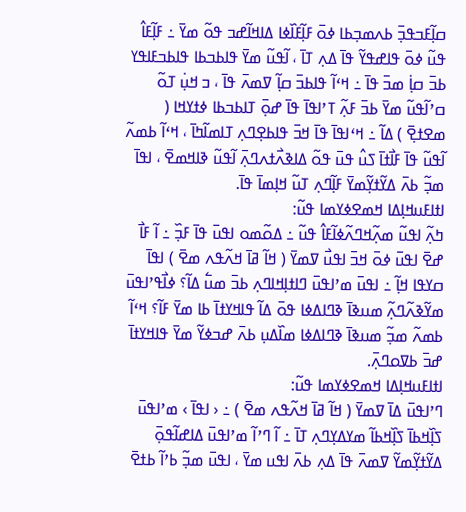ߛߊ߲߬ߓߏߟߏ߲߫ ߕߍߘߏ߲ߕߊ ߦߋ߫ ߓߊ߲߬ߓߊ߰ߦߊ ߡߊߞߊ߬ߝߏ ߟߋ߬ ߘߌ߫ ߸ ߓߊ߲߬ߓߊ߮ ߟߎ߬ ߦߋ߫ ߟߊߝߟߌ߬ ߟߊ߫ ߡߍ߲ ߠߊ߫ ، ߊ߬ߟߎ߬ ߘߌ߫ ߟߊߕߏߕߊ ߟߊߕߏߓߊߟߌ ߕߏ߫ ߛߊ߲߭ ߘߏ߫ ߟߊ߫ ߸ ߞߵߊ߬ ߟߊߕߏ߫ ߛߊ߲߬ ߜߘߍ߫ ߟߊ߫ ، ߏ ߞߎ߲߭ ߠߋ߬ ߛߴߊ߬ߟߎ߬ ߘߌ߫ ߕߏ߫ ߓߍ߲߬ ߠߴߊߟߊ߫ ߟߊ߫ ߝߋ߲߫ ߠߊߕߏߕߊ ߦߙߌߞߊ ( ߘߐߙߐ߲߫ ) ߡߊ߬ ߸ ߞߵߊߟߊ߫ ߟߊ߫ ߞߏ߫ ߟߊߕߐ߲ߣߍ߲ ߠߊߘߊ߬ߤߊ߫ ، ߞߵߊ߬ ߕߘߍ߬ ߊ߬ߟߎ߬ ߟߊ߫ ߓߊ߯ߙߊ߫ ߖߎ߮ ߟߎ߫ ߟߋ߬ ߡߊߢߍ߯ߙߍߣߍ߲߫ ߊ߬ߟߎ߬ ߢߊߞߘߐ߫ ، ߊߟߊ߫ ߘߏ߲߬ ߕߍ߫ ߡߌ߬ߙߌ߲߬ߘߌ߫ ߓߊ߲߬ߣߍ߲ ߠߎ߬ ߞߊ߲ߘߊ߫ ߟߊ߫.
ߊߙߊߓߎߞߊ߲ߡߊ ߞߘߐߦߌߘߊ ߟߎ߬:
ߤߍ߲߬ ߊߟߎ߬ ߘߍ߲߬ߞߣߍ߬ߦߊ߬ߓߊ߮ ߟߎ߬ ߸ ߡߋ߬ߘߋ ߊߟߎ߫ ߟߊ߫ ߓߏ߲߰ ߸ ߊ߬ ߓߊ߯ ߝߐ߫ ߊߟߎ߫ ߦߋ߫ ߞߏ߫ ߊߟߎ߯ ߜߘߌ߫ ( ߞߊ߬ ߥߊ߫ ߞߍ߬ߟߍ ߘߐ߫ ) ߊߟߊ߫ ߛߌߟߊ ߞߊ߲߬ ߸ ߊߟߎ߫ ߘߴߊߟߎ߫ ߣߊߙߊ߲ߞߊߣߍ߲ ߕߏ߫ ߘߎ߱ ߡߊ߬؟ ߦߊ߯ߟߴߊߟߎ߫ ߘߌ߬ߢߍ߬ߣߍ߲߬ ߘߎߢߊ߫ ߢߣߊߡߦߊ ߟߋ߫ ߡߊ߬ ߟߊߞߌߙߊ߫ ߕߊ ߘߌ߫ ߓߊ߬؟ ߞߵߊ߬ ߕߘߍ߬ ߘߏ߲߬ ߘߎߢߊ߫ ߢߣߊߡߦߊ ߘߊ߰ߡߎ߲ ߕߍ߫ ߝߏߦߌ߬ ߘߌ߫ ߟߊߞߌߙߊ߫ ߝߏ߫ ߕߜߋߣߍ߲߫.
ߊߙߊߓߎߞߊ߲ߡߊ ߞߘߐߦߌߘߊ ߟߎ߬:
ߣߴߊߟߎ߫ ߡߊ߫ ߜߘߌ߫ ( ߞߊ߬ ߥߊ߫ ߞߍ߬ߟߍ ߘߐ߫ ) ߸ ‹ ߊߟߊ߫ › ߘߴߊߟߎ߫ ߖߊ߲߰ߞߕߊ߫ ߖߊ߲߰ߞߕߊ߬ ߘߌߡߌ߲ߣߍ߲ ߠߊ߫ ߸ ߊ߬ ߣߴߊ߬ ߘߴߊߟߎ߫ ߡߊߝߊ߬ߟߋ߲߫ ߡߌ߬ߙߌ߲߬ߘߌ߬ ߜߘߍ߫ ߟߊ߫ ߡߍ߲ ߕߍ߫ ߊߟߎ ߘߌ߫ ، ߊߟߎ߫ ߘߏ߲߬ ߕߴߊ߬ ߕߙߐ߫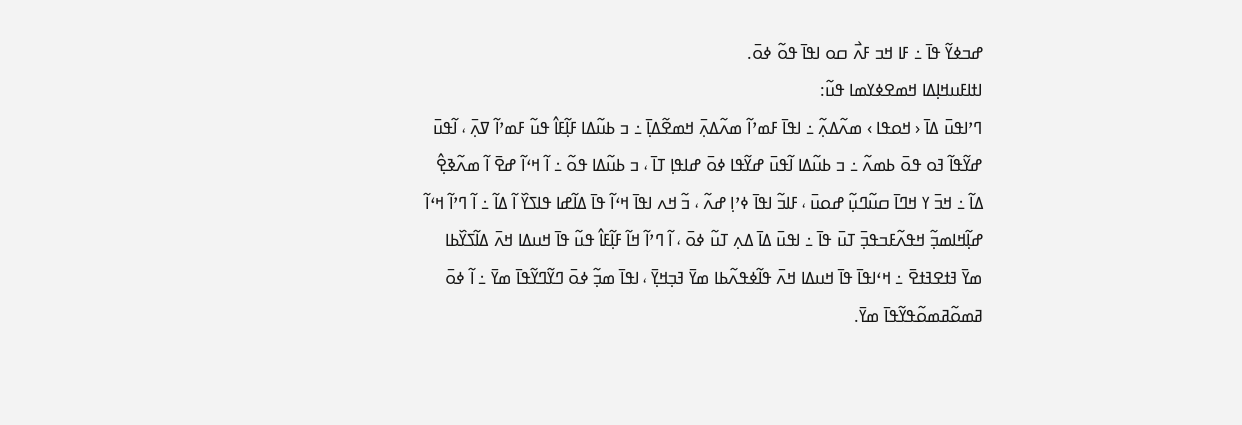ߝߏߦߌ߬ ߟߊ߫ ߸ ߓߊ ߞߏ ߓߍ߯ ߛߋ ߊߟߊ߫ ߟߋ߬ ߦߋ߫.
ߊߙߊߓߎߞߊ߲ߡߊ ߞߘߐߦߌߘߊ ߟߎ߬:
ߣߴߊߟߎ߫ ߡߊ߫ ‹ ߞߋߟߊ › ߘߍ߬ߡߍ߲߬ ߸ ߊߟߊ߫ ߓߘߴߊ߬ ߘߍ߬ߡߍ߲߫ ߞߘߐ߬ߡߊ߲߫ ߸ ߏ ߕߎ߬ߡߊ ߓߊ߲߬ߓߊ߮ ߟߎ߬ ߓߘߴߊ߬ ߜߍ߲߫ ، ߊ߬ߟߎ߫ ߝߌ߬ߟߊ߬ ߔߋ ߟߋ߫ ߕߘߍ߬ ߸ ߏ ߕߎ߬ߡߊ ߊ߬ߟߎ߫ ߝߌ߬ߟߊ ߦߋ߫ ߝߊߟߊ߲ ߠߊ߫ ، ߏ ߕߎ߬ߡߊ ߟߋ߬ ߸ ߊ߬ ߞߵߊ߬ ߝߐ߫ ߊ߬ ߘߍ߬ߢߐ߲߮ ߡߊ߬ ߸ ߞߏ߫ ߌ ߞߣߊ߫ ߛߎ߬ߣߎ߲߬ ߝߋߎ߫ ، ߓߊߏ߬ ߊߟߊ߫ ߦߴߊ߲ ߝߍ߬ ، ߏ߬ ߞߍ ߊߟߊ߫ ߞߵߊ߬ ߟߊ߫ ߡߊ߬ߝߊ ߟߊߖߌ߰ ߊ߬ ߡߊ߬ ߸ ߊ߬ ߣߴߊ߬ ߞߵߊ߬ ߝߊ߲߬ߞߊߘߏ߲߬ ߞߟߍ߬ߓߏߟߏ߲߫ ߠߎ߫ ߟߊ߫ ߸ ߊߟߎ߫ ߡߊ߫ ߡߍ߲ ߠߎ߬ ߦߋ߫ ، ߊ߬ ߣߴߊ߬ ߞߊ߬ ߓߊ߲߬ߓߊ߮ ߟߎ߬ ߟߊ߫ ߞߎߡߊ ߞߍ߫ ߡߊ߬ߖߌ߰ߕߊ ߘߌ߫ ߔߙߐߔߙߐ߫ ߸ ߞߵߊߟߊ߫ ߟߊ߫ ߞߎߡߊ ߞߍ߫ ߟߊ߬ߦߟߍ߬ߕߊ ߘߌ߫ ߔߏ߲ߞߌ߲߫ ، ߊߟߊ߫ ߘߏ߲߬ ߦߋ߫ ߣߌ߬ߣߌ߬ߟߊ߫ ߘߌ߫ ߸ ߊ߬ ߦߋ߫ ߥߘߋ߬ߥߘߋ߬ߟߌ߬ߟߊ߫ ߘߌ߫.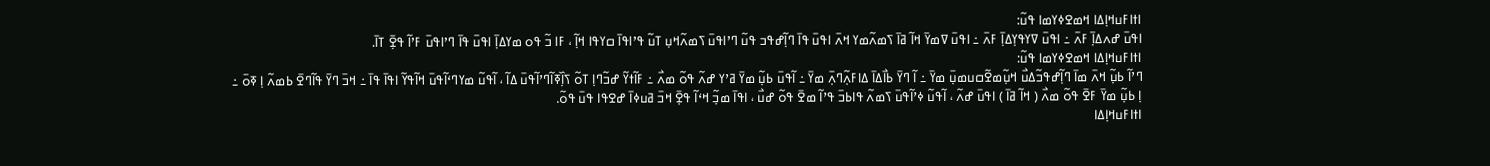ߊߙߊߓߎߞߊ߲ߡߊ ߞߘߐߦߌߘߊ ߟߎ߬:
ߊߟߎ߫ ߝߍߡߊ߲߫ ߓߍ߫ ߸ ߊߟߎ߫ ߜߌߟߌ߲ߡߊ߲߫ ߓߍ߫ ߸ ߊߟߎ߫ ߜߘߌ߫ ߞߊ߬ ߥߊ߫ ߖߘߍ߬ߘߌ ߞߍ߫ ߊߟߎ߫ ߟߊ߫ ߣߊ߲߬ߝߟߏ ߟߎ߬ ߣߴߊߟߎ߫ ߖߘߍ߬ߞߎ߲ ߠߎ߬ ߟߴߊߟߊ߫ ߛߌߟߊ ߞߊ߲߬ ، ߓߊ ߏ߬ ߟߋ ߘߌߡߊ߲߫ ߊߟߎ߫ ߟߊ߫ ߣߴߊߟߎ߫ ߓߴߊ߬ ߟߐ߲߫ ߠߊ߫.
ߊߙߊߓߎߞߊ߲ߡߊ ߞߘߐߦߌߘߊ ߟߎ߬:
ߣߴߊ߬ ߕߎ߲߬ ߞߍ߫ ߘߊ߫ ߣߊ߲߬ߝߟߏ߬ߡߎ߯ ߞߎ߲߬ߘߐ߬ߛߎߘߎ߲߫ ߘߌ߫ ߸ ߊ߬ ߣߌ߫ ߕߊ߯ߡߊ߫ ߡߊߓߍ߲߬ߣߍ߲߫ ߘߌ߫ ߸ ߊ߬ߟߎ߫ ߕߎ߲߬ ߘߌ߫ ߥߴߌ ߝߍ߬ ߟߋ߬ ߘߍ߯ ߸ ߓߊ߬ߙߌ߬ ߝߏ߬ߣߊ߲ ߠߋ߬ ߖߊ߲߰ߧߊ߬ߣߴߊ߬ߟߎ߫ ߡߊ߬ ، ߊ߬ߟߎ߬ ߘߌߣߵߊ߬ߟߎ߫ ߞߊ߬ߟߌ߬ ߊߟߊ߫ ߟߊ߫ ߸ ߞߏ߫ ߣߌ߫ ߟߊ߬ߣߐ߫ ߕߘߍ߬ ߊ߲ ߧߋ߫ ߸ ߊ߲ ߕߎ߲߬ ߘߌ߫ ߓߐ߫ ߟߋ߬ ߘߍ߯ ( ߞߊ߬ ߥߊ߫ ) ߊߟߎ߫ ߝߍ߬ ، ߊ߬ߟߎ߬ ߦߴߊ߬ߟߎ߫ ߖߘߍ߬ ߟߊߕߏ߫ ߟߴߊ߬ ߘߐ߫ ߟߋ߬ ߝߎ߯ ، ߊߟߊ߫ ߘߏ߲߬ ߞߵߊ߬ ߟߐ߲߫ ߞߏ߫ ߥߎߦߊ߫ ߝߐߟߊ ߟߎ߫ ߟߋ߬.
ߊߙߊߓߎߞߊ߲ߡߊ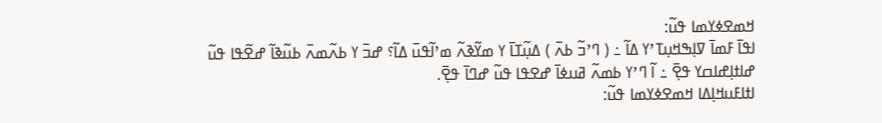ߞߘߐߦߌߘߊ ߟߎ߬:
ߊߟߊ߫ ߓߘߊ߫ ߜߊ߲ߒߞߎ߲ߠߴߌ ߡߊ߬ ߸ ( ߣߴߏ߬ ߕߍ߫ ) ߡߎ߲߬ߠߊ߫ ߌ ߘߌ߬ߢߍ߬ ߘߴߊ߬ߟߎ߫ ߡߊ߬؟ ߝߏ߫ ߌ ߕߍ߬ߘߍ߫ ߕߎ߬ߢߊ߬ ߝߐ߬ߟߊ ߟߎ߬ ߝߊߙߊ߲ߝߊߛߌ ߟߐ߲߫ ߸ ߊ߬ ߣߴߌ ߕߘߍ߬ ߥߎߦߊ߫ ߝߐߟߊ ߟߎ߬ ߝߣߊ߫ ߟߐ߲߫.
ߊߙߊߓߎߞߊ߲ߡߊ ߞߘߐߦߌߘߊ ߟߎ߬: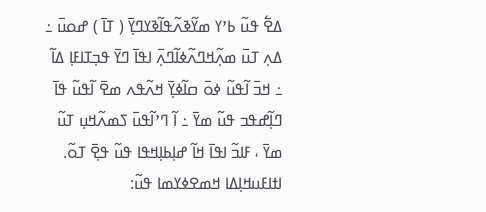ߡߐ߱ ߟߎ߬ ߕߴߌ ߘߌ߬ߢߍ߬ߟߊ߬ߢߌߣߌ߲߫ ( ߠߊ߫ ) ߝߋߎ߫ ߸ ߡߍ߲ ߠߎ߫ ߘߍ߲߬ߞߣߍ߬ߦߊ߬ߣߍ߲߫ ߊߟߊ߫ ߣߌ߫ ߟߏ߲ߠߊߓߊ߲ ߡߊ߬ ߸ ߞߏ߫ ߊ߬ߟߎ߬ ߦߋ߫ ߛߊ߬ߦߌ߲߫ ߞߍ߬ߟߍ ߘߐ߫ ߊ߬ߟߎ߬ ߟߊ߫ ߣߊ߲߬ߝߟߏ ߟߎ߬ ߘߌ߫ ߸ ߊ߬ ߣߴߊ߬ߟߎ߫ ߖߘߍ߬ߞߎ߲ ߠߎ߬ ߘߌ߫ ، ߓߊߏ߬ ߊߟߊ߫ ߞߊ߬ ߝߊ߲ߕߊ߲ߞߟߊ ߟߎ߬ ߟߐ߲߫ ߠߋ߬.
ߊߙߊߓߎߞߊ߲ߡߊ ߞߘߐߦߌߘߊ ߟߎ߬: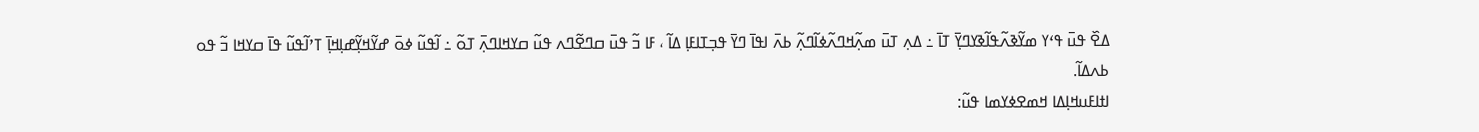ߡߐ߰ ߟߎ߫ ߟߵߌ ߘߌ߬ߢߍ߬ߟߊ߬ߢߌߣߌ߲߫ ߠߊ߫ ߸ ߡߍ߲ ߠߎ߫ ߘߍ߲߬ߞߣߍ߬ߦߊ߬ߣߍ߲߬ ߕߍ߫ ߊߟߊ߫ ߣߌ߫ ߟߏ߲ߠߊߓߊ߲ ߡߊ߬ ، ߓߊ ߏ߬ ߟߎ߫ ߛߣߐ߬ߣߍ ߟߎ߬ ߛߌߞߊߣߍ߲߫ ߠߋ߬ ߸ ߊ߬ߟߎ߬ ߦߋ߫ ߝߌ߬ߞߌ߲߬ߝߊ߲ߞߊ߲߫ ߠߴߊ߬ߟߎ߬ ߟߊ߫ ߛߌߞߊ ߏ߬ ߟߋ ߕߍߡߊ߬.
ߊߙߊߓߎߞߊ߲ߡߊ ߞߘߐߦߌߘߊ ߟߎ߬: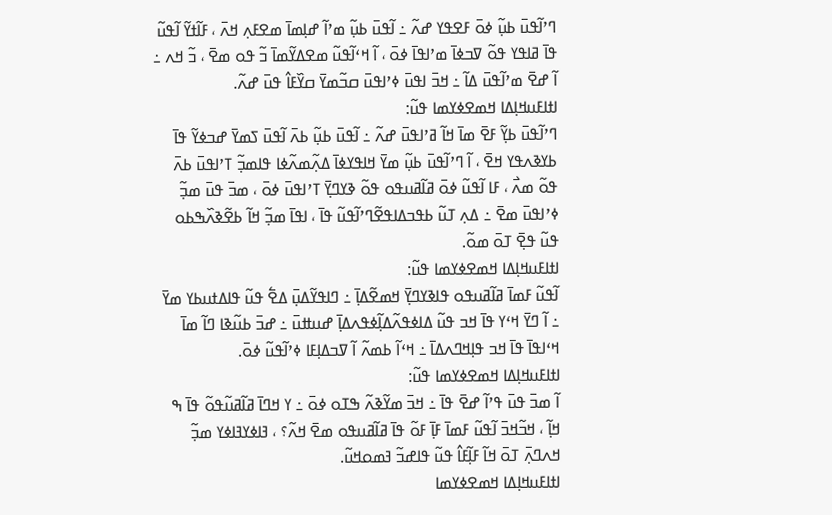ߣߴߊ߬ߟߎ߫ ߕߎ߲߬ ߦߋ߫ ߓߐߟߌ ߝߍ߬ ߸ ߊ߬ߟߎ߫ ߕߎ߲߬ ߘߴߊ߬ ߝߊ߲ߘߊ߫ ߘߐߓߍ߲ ߞߍ߫ ، ߓߊ߬ߙߌ߬ ߊ߬ߟߎ߬ ߟߊ߫ ߥߊߟߌ ߟߋ߬ ߜߏߦߊ߫ ߘߴߊߟߊ߫ ߦߋ߫ ، ߊ߬ ߞߵߊ߬ߟߎ߬ ߘߐߡߌ߬ߘߊ߫ ߏ߬ ߟߋ ߘߐ߫ ، ߏ߬ ߞߍ ߸ ߊ߬ ߝߐ߫ ߘߴߊ߬ߟߎ߫ ߡߊ߬ ߸ ߞߏ߫ ߊߟߎ߫ ߦߴߊߟߎ߫ ߛߏ߬ߘߌ߫ ߛߌ߰ߓߊ߮ ߟߎ߫ ߝߍ߬.
ߊߙߊߓߎߞߊ߲ߡߊ ߞߘߐߦߌߘߊ ߟߎ߬:
ߣߴߊ߬ߟߎ߫ ߕߌ߲߬ ߓߐ߫ ߘߊ߫ ߞߊ߬ ߥߴߊߟߎ߫ ߝߍ߬ ߸ ߊ߬ߟߎ߫ ߕߎ߲߬ ߕߍ߫ ߊ߬ߟߎ߫ ߖߘߌ߫ ߝߏߦߌ߬ ߟߊ߫ ߕߌߢߍߟߌ ߞߐ߫ ، ߊ߬ ߣߴߊ߬ߟߎ߫ ߕߎ߲߬ ߘߌ߫ ߞߊߟߌߦߊ߫ ߡߍ߲߬ߘߍ߬ߦߊ ߟߊߘߏ߲߬ ߠߴߊߟߎ߫ ߕߍ߫ ߟߋ߬ ߘߍ߯ ، ߓߊ ߊ߬ߟߎ߬ ߦߋ߫ ߥߊ߬ߥߎߟߋ ߟߋ߬ ߢߌߣߌ߲߫ ߠߴߊߟߎ߫ ߦߋ߫ ، ߘߏ߫ ߟߎ߫ ߘߏ߲߬ ߦߴߊߟߎ߫ ߘߐ߫ ߸ ߡߍ߲ ߠߎ߬ ߕߟߏߡߊߟߐ߬ߣߴߊ߬ߟߎ߬ ߟߊ߫ ، ߊߟߊ߫ ߘߏ߲߬ ߞߊ߬ ߕߐ߬ߢߍ߰ߒߕߋ ߟߎ߬ ߟߐ߲߫ ߠߋ߫ ߘߋ߬.
ߊߙߊߓߎߞߊ߲ߡߊ ߞߘߐߦߌߘߊ ߟߎ߬:
ߊ߬ߟߎ߬ ߓߘߊ߫ ߥߊ߬ߥߎߟߋ ߟߊߢߌߣߌ߲߫ ߞߘߐ߬ߡߊ߲߫ ߸ ߣߊߟߌ߬ߡߎ߲߫ ߡߐ߱ ߟߎ߬ ߟߊߡߙߎߕߌ ߘߌ߫ ߸ ߊ߬ ߣߌ߫ ߞߵߌ ߟߊ߫ ߞߏ ߟߎ߬ ߡߊߦߟߍ߬ߡߊ߲߬ߦߟߍߡߊ߲߫ ߝߎߚߎ߫ ߸ ߝߏ߫ ߕߎ߬ߢߊ ߣߊ߬ ߘߊ߫ ߞߵߊߟߊ߫ ߟߊ߫ ߞߏ ߟߊ߲ߞߣߍߡߊ߫ ߸ ߞߵߊ߬ ߕߘߍ߬ ߊ߬ ߜߏߡߊ߲ߓߊ ߦߴߊ߬ߟߎ߬ ߦߋ߫.
ߊߙߊߓߎߞߊ߲ߡߊ ߞߘߐߦߌߘߊ ߟߎ߬:
ߊ߬ ߘߏ߫ ߟߎ߫ ߟߴߊ߬ ߝߐ߫ ߟߊ߫ ߸ ߞߏ߫ ߘߌ߬ߢߍ߬ ߒߠߋ ߦߋ߫ ߸ ߌ ߞߣߊ߫ ߥߊ߬ߥߎ߬ߟߋ߬ ߟߊ߫ ߒ ߞߊ߲߬ ، ߞߏ߬ߞߏ߫ ߊ߬ߟߎ߬ ߓߘߊ߫ ߓߊ߲߫ ߓߋ߬ ߟߊ߫ ߥߊ߬ߥߎߟߋ ߘߐ߫ ߞߍ߬؟ ، ߔߊߦߌߔߊߦߌ ߘߏ߲߬ ߞߍߣߍ߲߫ ߠߋ߫ ߞߊ߬ ߓߊ߲߬ߓߊ߮ ߟߎ߬ ߟߊߝߏ߬ ߔߘߋߞߎ߬.
ߊߙߊߓߎߞߊ߲ߡߊ ߞߘߐߦߌߘߊ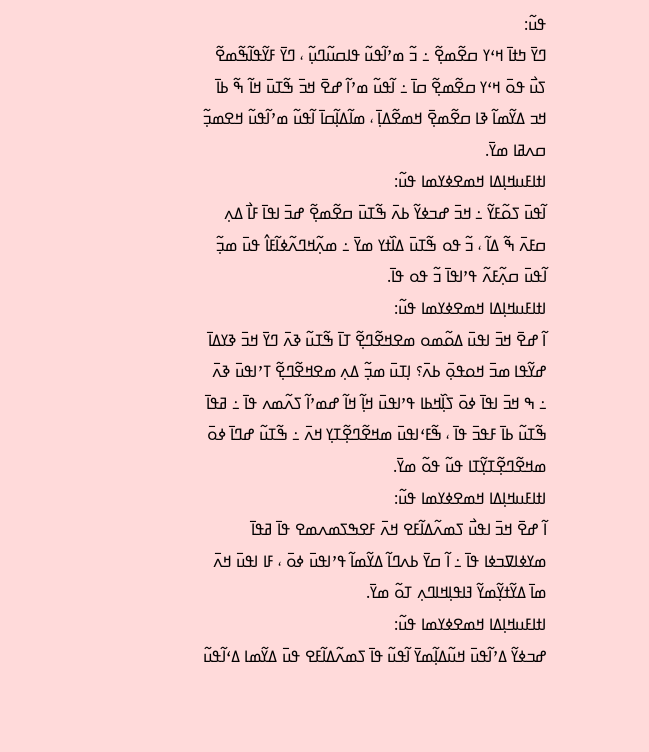ߟߎ߬:
ߣߌ߫ ߤߙߊ߫ ߞߵߌ ߛߐ߬ߘߐ߲߬ ߸ ߏ߬ ߘߴߊ߬ߟߎ߬ ߟߊߛߎ߬ߣߎ߲߬ ، ߣߌ߫ ߓߌ߬ߟߊ߬ߒ߬ߘߐ߬ ߖߎ߯ ߟߋ߫ ߞߵߌ ߛߐ߬ߘߐ߲߬ ߛߊ߫ ߸ ߊ߬ߟߎ߬ ߘߴߊ߬ ߝߐ߫ ߞߏ߫ ߒ߬ߠߎ߫ ߞߊ߬ ߒ߬ ߕߊ߫ ߞߏ ߡߌ߬ߘߊ߬ ߢߊ ߛߐ߬ߘߐ߲߫ ߞߘߐ߬ߡߊ߲߫ ، ߘߊ߬ߡߊ߲߬ߛߊ߫ ߊ߬ߟߎ߬ ߘߴߊ߬ߟߎ߬ ߞߐߘߏ߲߬ ߛߍߥߊ ߘߌ߫.
ߊߙߊߓߎߞߊ߲ߡߊ ߞߘߐߦߌߘߊ ߟߎ߬:
ߊ߬ߟߎ߫ ߖߋ߬ߓߌ߬ ߸ ߞߏ߫ ߝߏߦߌ߬ ߕߍ߫ ߒ߬ߠߎ߫ ߛߐ߬ߘߐ߲߬ ߝߏ߫ ߊߟߊ߫ ߓߊ߯ ߡߍ߲ ߛߓߍ߫ ߒ߬ ߡߊ߬ ، ߏ߬ ߟߋ ߒ߬ߠߎ߫ ߡߊ߰ߙߌ ߘߌ߫ ߸ ߘߍ߲߬ߞߣߍ߬ߦߊ߬ߓߊ߮ ߟߎ߫ ߘߏ߲߬ ߊ߬ߟߎ߫ ߛߍ߲߬ߓߍ߬ ߟߴߊߟߊ߫ ߏ߬ ߟߋ ߟߊ߫.
ߊߙߊߓߎߞߊ߲ߡߊ ߞߘߐߦߌߘߊ ߟߎ߬:
ߊ߬ ߝߐ߫ ߞߏ߫ ߊߟߎ߫ ߡߋ߬ߘߋ ߘߐߞߐ߬ߣߐ߲߬ ߠߊ߫ ߒ߬ߠߎ߬ ߢߍ߫ ߣߌ߫ ߞߏ߫ ߢߌߡߊ߫ ߝߌ߬ߟߊ ߘߏ߫ ߞߋߟߋ߲߫ ߕߍ߫؟ ߊ߲ߠߎ߫ ߘߏ߲߬ ߡߍ߲ ߘߐߞߐ߬ߣߐ߲߬ ߠߴߊߟߎ߫ ߢߍ߫ ߸ ߒ ߞߏ߫ ߊߟߊ߫ ߦߋ߫ ߖߊ߲߰ߞߕߊ ߟߴߊߟߎ߫ ߞߊ߲߬ ߞߊ߬ ߝߘߴߊ߬ ߖߍ߬ߘߍ ߟߊ߫ ߸ ߥߟߊ߫ ߒ߬ߠߎ߬ ߕߊ߫ ߓߟߏ߫ ߟߊ߫ ، ߒ߬ߓߵߊߟߎ߫ ߘߞߐ߬ߣߐ߲߬ߠߌ߲ ߞߍ߫ ߸ ߒ߬ߠߎ߬ ߝߣߊ߫ ߦߋ߫ ߘߞߐ߬ߣߐ߲߬ߠߌ߲߬ߠߊ ߟߎ߬ ߟߋ߬ ߘߌ߫.
ߊߙߊߓߎߞߊ߲ߡߊ ߞߘߐߦߌߘߊ ߟߎ߬:
ߊ߬ ߝߐ߫ ߞߏ߫ ߊߟߎ߯ ߖߘߍ߬ߡߊ߬ߓߐ ߞߍ߫ ߓߐߒߖߘߍߘߐ ߟߊ߫ ߥߟߊ߫ ߘߌߦߊߜߏߦߊ ߟߊ߫ ߸ ߊ߬ ߛߌ߫ ߕߍߣߊ߬ ߡߌ߬ߘߊ߬ ߟߴߊߟߎ߫ ߦߋ߫ ، ߓߊ ߊߟߎ߫ ߞߍ߫ ߘߊ߫ ߡߌ߬ߙߌ߲߬ߘߌ߬ ߔߊߟߊ߲ߞߊߣߍ߲ ߠߋ߬ ߘߌ߫.
ߊߙߊߓߎߞߊ߲ߡߊ ߞߘߐߦߌߘߊ ߟߎ߬:
ߝߏߦߌ߬ ߡߴߊ߬ߟߎ߫ ߞߎ߬ߡߊ߲߬ߘߌ߫ ߊ߬ߟߎ߬ ߟߊ߫ ߖߘߍ߬ߡߊ߬ߓߐ ߟߎ߫ ߡߌ߬ߘߊ ߡߵߊ߬ߟߎ߬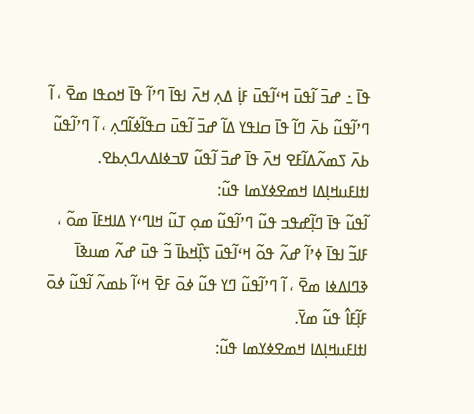ߟߊ߫ ߸ ߝߏ߫ ߊ߬ߟߎ߫ ߞߵߊ߬ߟߎ߫ ߓߊ߲߭ ߡߍ߲ ߞߍ߫ ߊߟߊ߫ ߣߴߊ߬ ߟߊ߫ ߞߋߟߊ ߘߐ߫ ، ߊ߬ ߣߴߊ߬ߟߎ߬ ߕߍ߫ ߣߊ߬ ߟߊ߫ ߛߊߟߌ ߡߊ߬ ߝߏ߫ ߊ߬ߟߎ߫ ߛߟߊ߬ߦߊ߬ߣߍ߲ ، ߊ߬ ߣߴߊ߬ߟߎ߬ ߕߍ߫ ߖߘߍ߬ߡߊ߬ߓߐ ߞߍ߫ ߟߊ߫ ߝߏ߫ ߊ߬ߟߎ߬ ߜߏߦߊߡߍߣߍ߲ߕߐ.
ߊߙߊߓߎߞߊ߲ߡߊ ߞߘߐߦߌߘߊ ߟߎ߬:
ߊ߬ߟߎ߬ ߟߊ߫ ߣߊ߲߬ߝߟߏ ߟߎ߬ ߣߴߊ߬ߟߎ߬ ߘߋ߲ ߠߎ߬ ߞߊߣߵߌ ߡߊߞߓߊ߫ ߘߋ߬ ، ߓߊߏ߬ ߊߟߊ߫ ߦߴߊ߬ ߝߍ߬ ߟߋ߬ ߞߵߊ߬ߟߎ߫ ߖߊ߲߰ߞߕߊ߫ ߏ߬ ߟߎ߫ ߝߍ߬ ߘߎߢߊ߫ ߢߣߊߡߦߊ ߘߐ߫ ، ߊ߬ ߣߴߊ߬ߟߎ߬ ߣߌ ߟߎ߬ ߦߋ߫ ߓߐ߫ ߞߵߊ߬ ߕߘߍ߬ ߊ߬ߟߎ߬ ߦߋ߫ ߓߊ߲߬ߓߊ߮ ߟߎ߬ ߘߌ߫.
ߊߙߊߓߎߞߊ߲ߡߊ ߞߘߐߦߌߘߊ ߟߎ߬: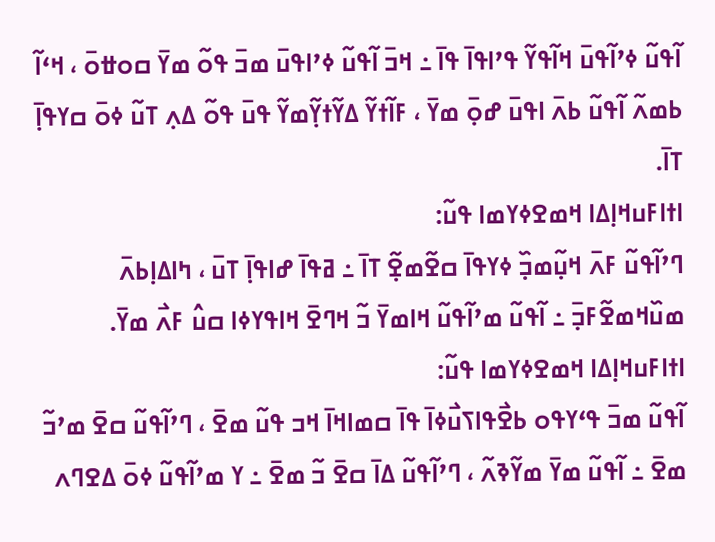ߊ߬ߟߎ߬ ߦߴߊ߬ߟߎ߫ ߞߊ߬ߟߌ߬ ߟߴߊߟߊ߫ ߟߊ߫ ߸ ߞߏ߫ ߊ߬ߟߎ߬ ߦߴߊߟߎ߫ ߘߏ߫ ߟߋ߬ ߘߌ߫ ߛߋߚߋ߫ ، ߞߵߊ߬ ߕߘߍ߬ ߊ߬ߟߎ߬ ߕߍ߫ ߊߟߎ߫ ߝߋ߲߫ ߘߌ߫ ، ߓߊ߬ߙߌ߬ ߡߌ߬ߙߌ߲߬ߘߌ߬ ߟߎ߫ ߟߋ߬ ߡߍ߲ ߠߎ߬ ߦߋ߫ ߛߌߟߊ߲߫ ߠߊ߫.
ߊߙߊߓߎߞߊ߲ߡߊ ߞߘߐߦߌߘߊ ߟߎ߬:
ߣߴߊ߬ߟߎ߬ ߓߍ߫ ߞߎ߲߬ߘߏ߲߰ ߦߌߟߊ߫ ߛߐ߬ߘߐ߲߬ ߠߊ߫ ߸ ߥߟߊ߫ ߝߊߟߊ߲߫ ߠߎ߫ ، ߤߊߡߊ߲ߕߍ߫ ߘߎ߰ߞߘߐ߬ߓߏ߲߫ ߸ ߊ߬ߟߎ߬ ߘߴߊ߬ߟߎ߬ ߞߊߘߌ߫ ߏ߬ ߞߣߐ߫ ߞߊߟߌߦߊ ߛߎ߮ ߓߍ߯ ߘߌ߫.
ߊߙߊߓߎߞߊ߲ߡߊ ߞߘߐߦߌߘߊ ߟߎ߬:
ߊ߬ߟߎ߬ ߘߏ߫ ߟߵߌߟߋ ߕߐ߯ߟߊߖߎ߯ߦߊ߫ ߟߊ߫ ߛߘߊߞߊ߫ ߞߏ ߟߎ߬ ߘߐ߫ ، ߣߴߊ߬ߟߎ߬ ߛߐ߫ ߘߴߏ߬ ߘߐ߫ ߸ ߊ߬ߟߎ߬ ߘߌ߫ ߘߌ߬ߢߍ߬ ، ߣߴߊ߬ߟߎ߬ ߡߊ߫ ߛߐ߫ ߏ߬ ߘߐ߫ ߸ ߌ ߘߴߊ߬ߟߎ߬ ߦߋ߫ ߡߐߣߍ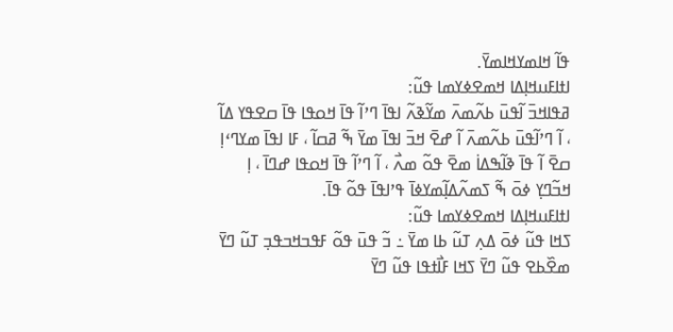ߟߊ߬ ߞߊߘߌߞߊߘߌ߫.
ߊߙߊߓߎߞߊ߲ߡߊ ߞߘߐߦߌߘߊ ߟߎ߬:
ߥߟߊߞߏ߫ ߊ߬ߟߎ߫ ߕߍ߬ߘߍ߫ ߘߌ߬ߢߍ߬ ߊߟߊ߫ ߣߴߊ߬ ߟߊ߫ ߞߋߟߊ ߟߊ߫ ߛߐߟߌ ߡߊ߬ ، ߊ߬ ߣߴߊ߬ߟߎ߫ ߕߍ߬ߘߍ߫ ߊ߬ ߝߐ߫ ߞߏ߫ ߊߟߊ߫ ߘߌ߫ ߒ߬ ߥߛߊ߬ ، ߓߊ ߊߟߊ߫ ߘߌߣߵߊ߲ ߛߐ߫ ߊ߬ ߟߊ߫ ߢߊ߬ߒߡߊ߭ ߘߐ߫ ߟߋ߬ ߘߍ߯ ، ߊ߬ ߣߴߊ߬ ߟߊ߫ ߞߋߟߊ ߝߣߊ߫ ، ߊ߲ ߞߏ߬ߣߌ߲ ߦߋ߫ ߒ߬ ߖߘߍ߬ߡߊ߲߬ߘߌߦߊ߫ ߟߴߊߟߊ߫ ߟߋ߬ ߟߊ߫.
ߊߙߊߓߎߞߊ߲ߡߊ ߞߘߐߦߌߘߊ ߟߎ߬:
ߖߞߊ ߟߎ߬ ߦߋ߫ ߡߍ߲ ߠߎ߬ ߕߊ ߘߌ߫ ߸ ߏ߬ ߟߎ߫ ߟߋ߬ ߓߟߏߞߏߟߏ߲ ߠߎ߬ ߣߌ߫ ߘߐ߰ߕߐ ߟߎ߬ ߣߌ߫ ߖߞߊ ߓߊ߯ߙߟߊ ߟߎ߬ ߣߌ߫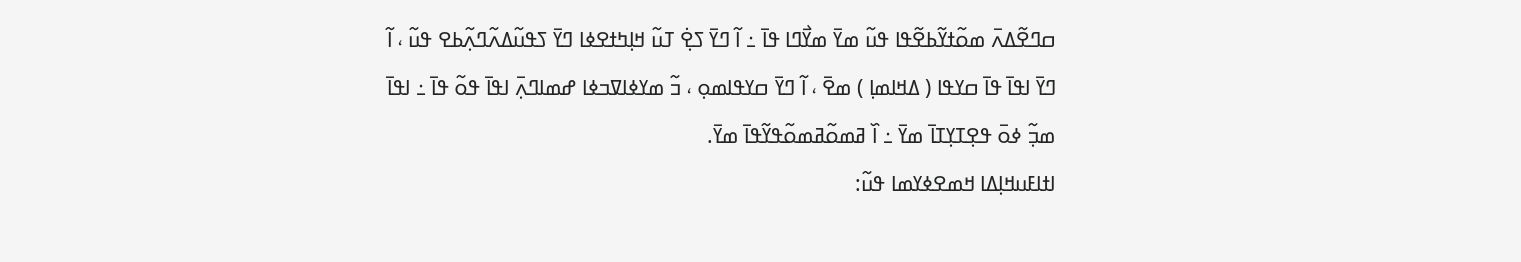ߛߣߐ߬ߡߍ߫ ߘߋ߬ߙߌ߬ߕߐ߬ߟߊ ߟߎ߬ ߘߌ߫ ߘߌ߯ߣߊ ߟߊ߫ ߸ ߊ߬ ߣߌ߫ ߖߐ߲߭ ߠߎ߬ ߞߊ߲ߤߙߐߦߊ ߣߌ߫ ߖߟߎ߬ߡߍ߬ߣߍ߲߬ߕߐ ߟߎ߬ ، ߊ߬ ߣߌ߫ ߊߟߊ߫ ߟߊ߫ ߛߌߟߊ ( ߡߞߊߘߊ߲ ) ߘߐ߫ ، ߊ߬ ߣߌ߫ ߛߌߟߊߘߋ߲ ، ߏ߬ ߘߌߦߊߜߏߦߊ ߝߘߊߣߍ߲߫ ߊߟߊ߫ ߟߋ߬ ߟߊ߫ ߸ ߊߟߊ߫ ߘߏ߲߬ ߦߋ߫ ߟߐ߲ߠߌ߲ߠߊ߫ ߘߌ߫ ߸ ߊ߰ ߥߘߋ߬ߥߘߋ߬ߟߌ߬ߟߊ߫ ߘߌ߫.
ߊߙߊߓߎߞߊ߲ߡߊ ߞߘߐߦߌߘߊ ߟߎ߬: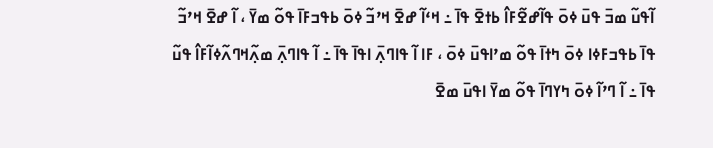ߊ߬ߟߎ߬ ߘߏ߫ ߟߎ߫ ߦߋ߫ ߟߊ߬ߝߐ߬ߓߊ߮ ߕߙߐ߫ ߟߊ߫ ߸ ߞߵߊ߬ ߝߐ߫ ߞߴߏ߬ ߦߋ߫ ߕߟߏߓߊ߫ ߟߋ߬ ߘߌ߫ ، ߊ߬ ߝߐ߫ ߞߴߏ߬ ߟߊ߫ ߕߟߏߓߦߊ ߦߋ߫ ߤߙߊ߫ ߟߋ߬ ߘߴߊߟߎ߫ ߦߋ߫ ، ߓߊ ߊ߬ ߟߊߣߍ߲߫ ߊߟߊ߫ ߟߊ߫ ߸ ߊ߬ ߟߊߣߍ߲߫ ߘߍ߲߬ߞߣߍ߬ߦߊ߬ߓߊ߮ ߟߎ߬ ߟߊ߫ ߸ ߊ߬ ߣߴߊ߬ ߦߋ߫ ߤߌߣߊ߫ ߟߋ߬ ߘߌ߫ ߊߟߎ߫ ߘߐ߫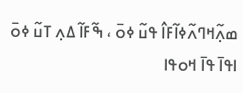ߘߍ߲߬ߞߣߍ߬ߦߊ߬ߓߊ߮ ߟߎ߬ ߦߋ߫ ، ߒ߬ߓߊ߬ ߡߍ߲ ߠߎ߬ ߦߋ߫ ߊߟߊ߫ ߟߊ߫ ߞߋߟߊ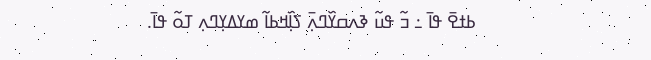ߕߙߐ߫ ߟߊ߫ ߸ ߏ߬ ߟߎ߬ ߢߍߛߌ߰ߣߍ߲߫ ߖߊ߲߰ߞߕߊ߬ ߘߌߡߌ߲ߣߍ߲ ߠߋ߬ ߟߊ߫.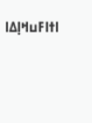ߊߙߊߓߎߞߊ߲ߡߊ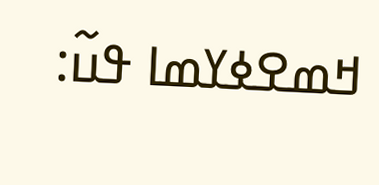ߞߘߐߦߌߘߊ ߟߎ߬: